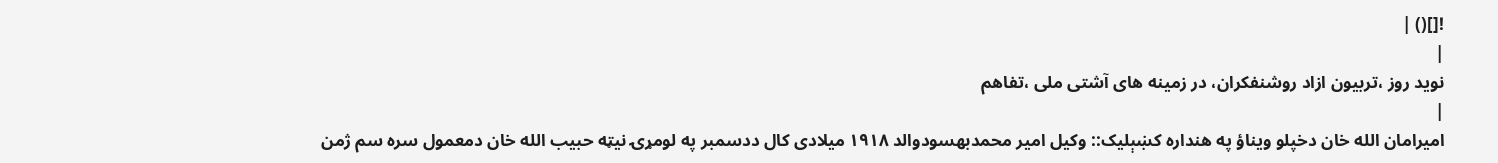![]() |
|
نوید روز ،تربیون ازاد روشنفکران، در زمینه های آشتی ملی ،تفاهم
|
اميرامان الله خان دخپلو ويناؤ په هنداره کښېليک:: وکيل امير محمدبهسودوالد ١٩١٨ ميلادى کال ددسمبر په لومړۍ نيټه حبيب الله خان دمعمول سره سم ژمن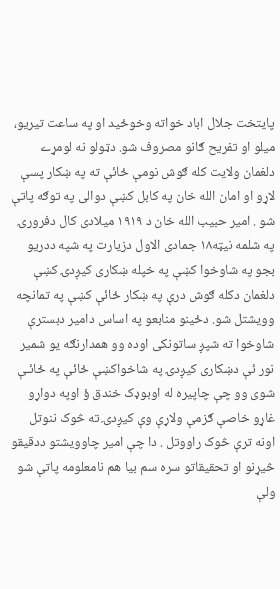پايتخت جلال اباد خواته وخوځيد او په ساعت تيريو، ميلو او تفريح ګانو مصروف شو. دټولو نه لومړے دلغمان ولايت کله ګوش نومې ځائې ته په ښکار پسې لاړو او امان الله خان په کابل کښې دوالى په توګه پاتې شو . امير حبيب الله خان د ١٩١٩ ميلادى کال دفرورۍ په شلمه نيټه١٨ جمادى الاول دزيارت په شپه ددريو بجو په شاوخوا کښې په خپله ښکارى کيږدۍ کښې دلغمان دکله ګوش درې په ښکار ځائې کښې په تمانچه وويشتل شو. دځينو منابعو په اساس دامير دبسترې شاوخوا ته شپږ ساتونکى اوده وو همدارنګه يو شمير نور ئې دښکارى کيږدۍ په شاخواکښې ځائې په ځائـې شوى وو چې چاپيره له اوبوډک خندق ؤ اوپه دواړو غاړو خاصې ګزمې ولاړې وې کيږدۍ ته څوک ننوتل اونه ترې څوک راووتل . دا چې امير چاوويشتو ددقيقو څيړنو او تحقيقاتو سره سم بيا هم نامعلومه پاتې شو ولې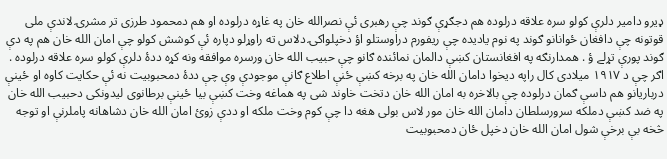ډيرو دامير دلرې کولو سره علاقه درلوده هم دجګړې ګوند چې رهبرى ئې نصرالله خان په غاړه درلوده او هم دمحمود طرزى تر مشرۍ لاندې ملى قوتونه چې دافغان ځوانانو ګوند په نوم ياديده چې ريفورم دراوستلو اؤ دخپلواکۍ دلاس ته راوړلو دپاره ئې کوشش کولو چې امان الله خان هم په دې ګوند پورې تړلے ؤ . همدارنګه په افغانستان کښې دالمان نمائنده ګانو چې حبيب الله خان ورسره موافقه ونه کړه ددۀ دلرې کولو سره علاقه درلوده . اګر چې د ١٩١٧ ميلادى کال راپه ديخوا دامان الله خان په برخه کښې ځنې اطلاع ګانې موجودې وې چې ددۀ دمحبوبيت نه ئې حکايت کاوه او ځينې درباريانو هم داسې ګمان درلوده چې بالاخره به امان الله خان دتخت خاوند شى په هماغه وخت کښې بيا ځينې برطانوى ليدونکى دحبيب الله خان په ضد کښې دملکه سرورسلطان دامان الله خان مور لاس بولى هغه دا چې کوم وخت ملکه او ددې زوئ امان الله خان دشاهانه پاملرنې او توجه څخه بې برخې شول امان الله خان دخپل ځان دمحبوبيت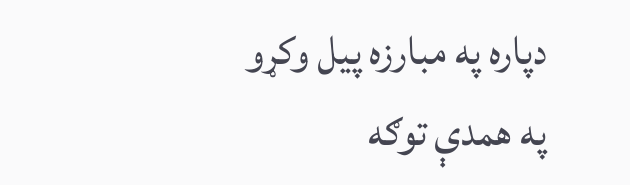دپاره په مبارزه پيل وکړو په همدې توګه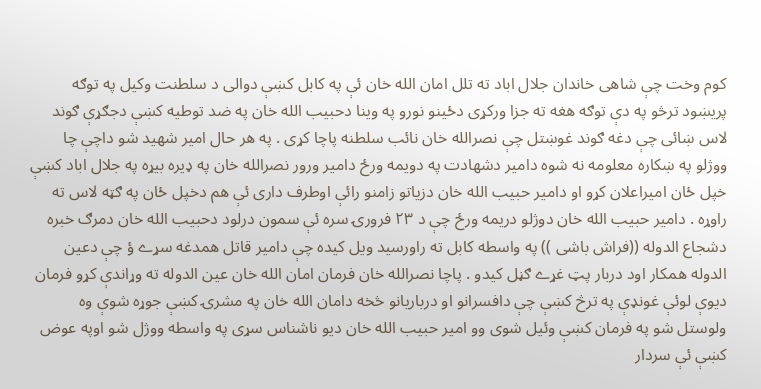کوم وخت چې شاهى خاندان جلال اباد ته تلل امان الله خان ئې په کابل کښې دوالى د سلطنت وکيل په توګه پريښود ترڅو په دې توګه هغه ته جزا ورکړى دځينو نورو په وينا دحبيب الله خان په ضد توطيه کښې دجګړې ګوند لاس ښائى چې دغه ګوند غوښتل چې نصرالله خان نائب سلطنه پاچا کړى . په هر حال امير شهيد شو داچې چا ووژلو په ښکاره معلومه نه شوه دامير دشهادت په دويمه ورځ دامير ورور نصرالله خان په ډيره بيړه په جلال اباد کښې خپل ځان اميراعلان کړو او دامير حبيب الله خان دزياتو زامنو رائې اوطرف دارى ئې هم دخپل ځان په ګټه لاس ته راوړه . دامير حبيب الله خان دوژلو دريمه ورځ چې د ٢٣ فرورۍ سره ئې سمون درلود دحبيب الله خان دمرګ خبره دشجاع الدوله ((فراش باشى )) په واسطه کابل ته راورسيد ويل کيده چې دامير قاتل همدغه سړے ؤ چې دعين الدوله همکار اود دربار پټ غړے ګڼل کيدو . پاچا نصرالله خان فرمان امان الله خان عين الدوله ته وړاندې کړو فرمان ديوې لوئې غونډې په ترڅ کښې چې دافسرانو او درباريانو څخه دامان الله خان په مشرۍ کښې جوړه شوې وه ولوستل شو په فرمان کښې وئيل شوى وو امير حبيب الله خان ديو ناشناس سړى په واسطه ووژل شو اوپه عوض کښې ئې سردار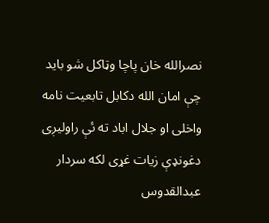نصرالله خان پاچا وټاکل شو بايد چې امان الله دکابل تابعيت نامه واخلى او جلال اباد ته ئې راوليږى دغونډې زيات غړى لکه سردار عبدالقدوس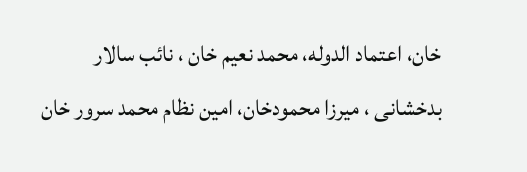خان، اعتماد الدوله، محمد نعيم خان ، نائب سالار بدخشانى ، ميرزا محمودخان، امين نظام محمد سرور خان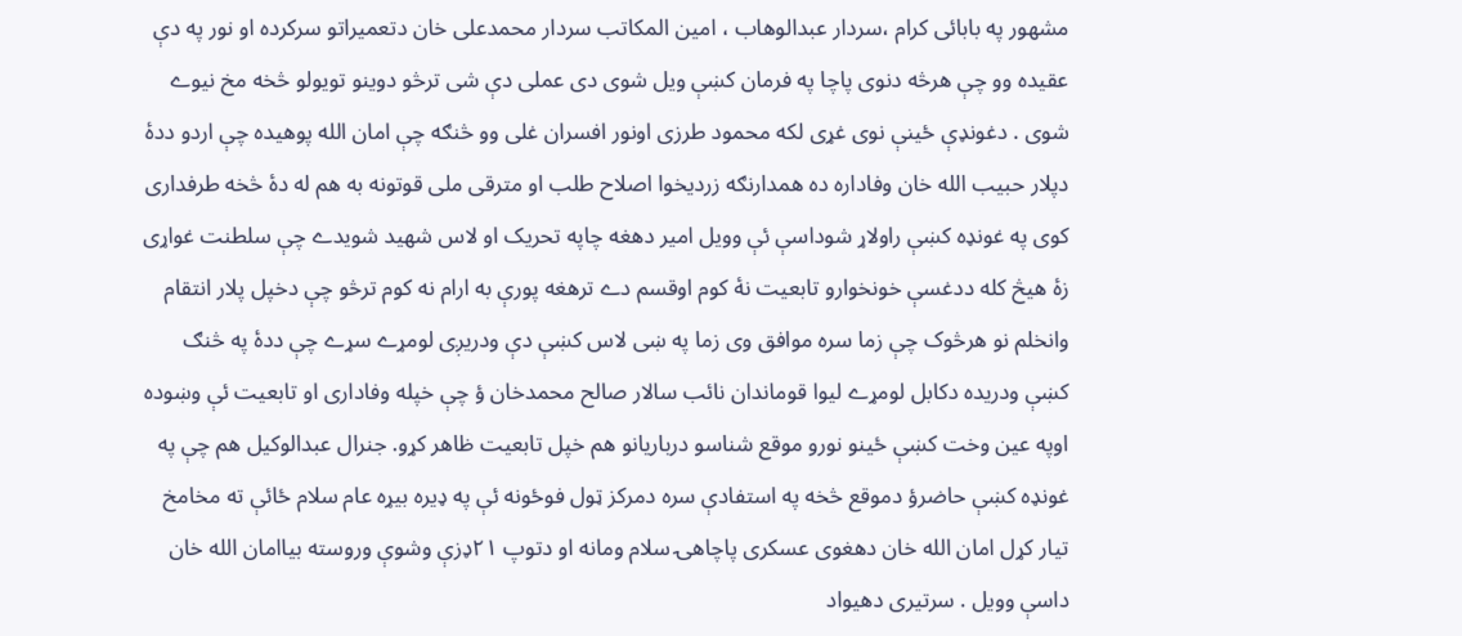مشهور په بابائى کرام ،سردار عبدالوهاب ، امين المکاتب سردار محمدعلى خان دتعميراتو سرکرده او نور په دې عقيده وو چې هرڅه دنوى پاچا په فرمان کښې ويل شوى دى عملى دې شى ترڅو دوينو تويولو څخه مخ نيوے شوى . دغونډې ځينې نوى غړى لکه محمود طرزى اونور افسران غلى وو څنګه چې امان الله پوهيده چې اردو ددۀ دپلار حبيب الله خان وفاداره ده همدارنګه زرديخوا اصلاح طلب او مترقى ملى قوتونه به هم له دۀ څخه طرفدارى کوى په غونډه کښې راولاړ شوداسې ئې وويل امير دهغه چاپه تحريک او لاس شهيد شويدے چې سلطنت غواړى زۀ هيڅ کله ددغسې خونخوارو تابعيت نۀ کوم اوقسم دے ترهغه پورې به ارام نه کوم ترڅو چې دخپل پلار انتقام وانخلم نو هرڅوک چې زما سره موافق وى زما په ښى لاس کښې دې ودريږى لومړے سړے چې ددۀ په څنګ کښې ودريده دکابل لومړے ليوا قوماندان نائب سالار صالح محمدخان ؤ چې خپله وفادارى او تابعيت ئې وښوده اوپه عين وخت کښې ځينو نورو موقع شناسو درباريانو هم خپل تابعيت ظاهر کړو. جنرال عبدالوکيل هم چې په غونډه کښې حاضرؤ دموقع څخه په استفادې سره دمرکز ټول فوځونه ئې په ډيره بيړه عام سلام ځائې ته مخامخ تيار کړل امان الله خان دهغوى عسکرى پاچاهۍ سلام ومانه او دتوپ ٢١ډزې وشوې وروسته بياامان الله خان داسې وويل . سرتيرى دهيواد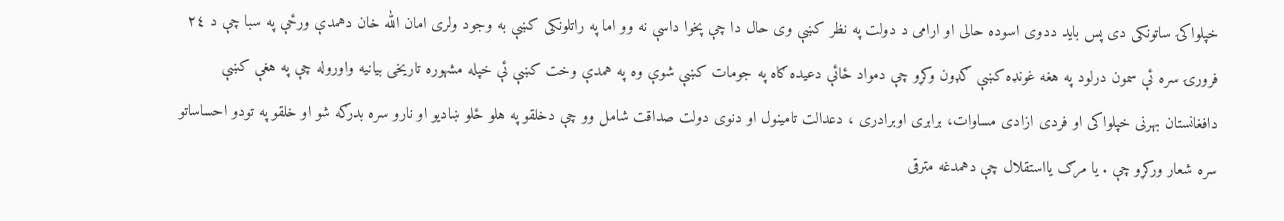خپلواکۍ ساتونکى دى پس بايد ددوى اسوده حالى او ارامى د دولت په نظر کښې وى حال دا چې پخوا داسې نه وو اما په راتلونکى کښې به وجود ولرى امان الله خان دهمدې ورځې په سبا چې د ٢٤ فرورۍ سره ئې سمون درلود په هغه غونډه کښې ګډون وکړو چې دمواد ځائې دعيده ګاه په جومات کښې شوې وه په همدې وخت کښې ئې خپله مشهوره تاريخى بيانيه واوروله چې په هغې کښې دافغانستان بهرنى خپلواکى او فردى ازادى مساوات، برابرى اوبرادرى ، دعدالت تامينول او دنوى دولت صداقت شامل وو چې دخلقو په هلو ځلو ښاديو او نارو سره بدرګه شو او خلقو په تودو احساساتو سره شعار ورکړو چې . يا مرګ يااستقلال چې دهمدغه مترقى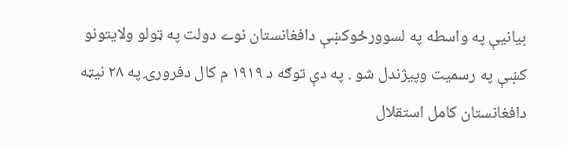بيانيې په واسطه په لسوورځوکښې دافغانستان نوے دولت په ټولو ولايتونو کښې په رسميت وپيژندل شو . په دې توګه د ١٩١٩ م کال دفرورۍ په ٢٨ نيټه دافغانستان کامل استقلال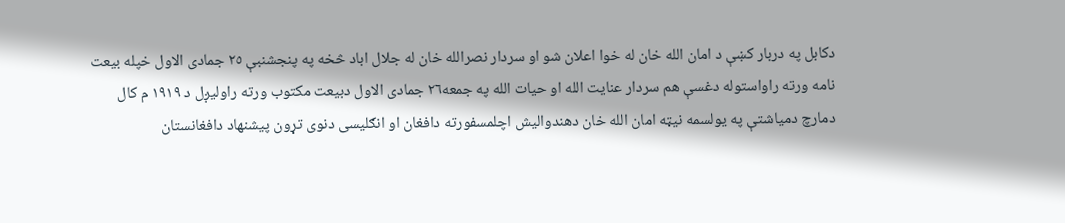دکابل په دربار کښې د امان الله خان له خوا اعلان شو او سردار نصرالله خان له جلال اباد څخه په پنجشنبې ٢٥ جمادى الاول خپله بيعت نامه ورته راواستوله دغسې هم سردار عنايت الله او حيات الله په جمعه٢٦ جمادى الاول دبيعت مکتوب ورته راوليږل د ١٩١٩ م کال دمارچ دمياشتې په يولسمه نيټه امان الله خان دهندواليش اچلمسفورته دافغان او انګليسى دنوى تړون پيشنهاد دافغانستان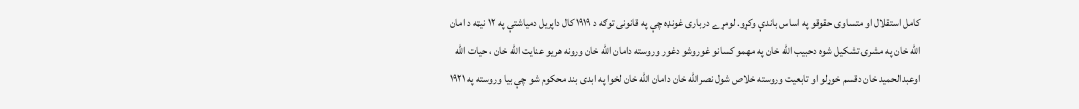کامل استقلال او متساوى حقوقو په اساس باندې وکړو. لومړے دربارى غونډه چې په قانونى توګه د ١٩١٩ کال داپريل دمياشتې په ١٢ نيټه د امان الله خان په مشرۍ تشکيل شوه دحبيب الله خان په مهمو کسانو غوروشو دغور وروسته دامان الله خان ورونه هريو عنايت الله خان ، حيات الله اوعبدالحميد خان دقسم خوړلو او تابعيت وروسته خلاص شول نصرالله خان دامان الله خان لخوا په ابدى بند محکوم شو چې بيا وروسته په ١٩٢١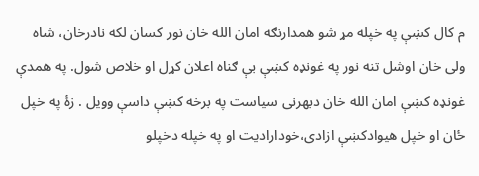م کال کښې په خپله مړ شو همدارنګه امان الله خان نور کسان لکه نادرخان، شاه ولى خان اوشل تنه نور په غونډه کښې بې ګناه اعلان کړل او خلاص شول. په همدې غونډه کښې امان الله خان دبهرنى سياست په برخه کښې داسې وويل . زۀ په خپل ځان او خپل هيوادکښې ازادى،خوداراديت او په خپله دخپلو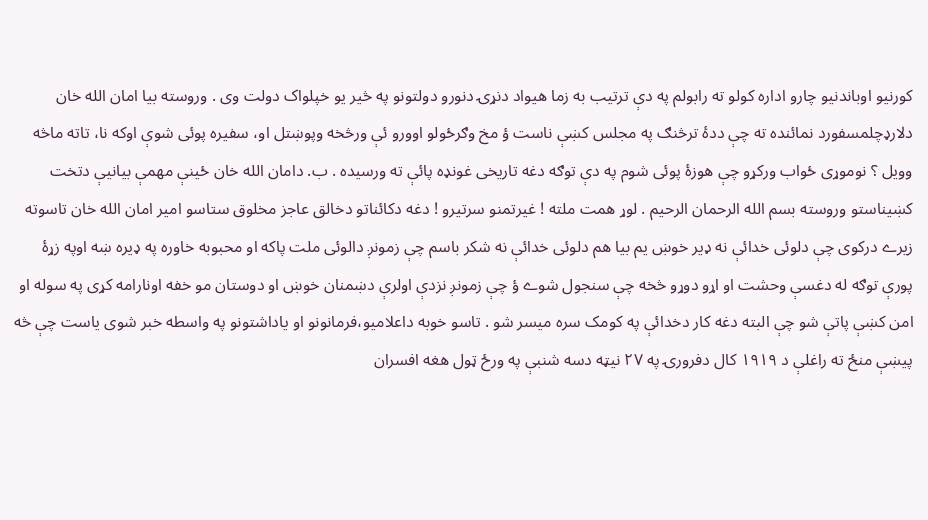کورنيو اوباندنيو چارو اداره کولو ته رابولم په دې ترتيب به زما هيواد دنړۍ دنورو دولتونو په څير يو خپلواک دولت وى . وروسته بيا امان الله خان دلارډچلمسفورد نمائنده ته چې ددۀ ترڅنګ په مجلس کښې ناست ؤ مخ وګرځولو اوورو ئې ورڅخه وپوښتل او، سفيره پوئى شوې اوکه نا، تاته ماڅه وويل ؟ نوموړى ځواب ورکړو چې هوزۀ پوئى شوم په دې توګه دغه تاريخى غونډه پائې ته ورسيده . ب. دامان الله خان ځينې مهمې بيانيې دتخت کښيناستو وروسته بسم الله الرحمان الرحيم . لوړ همت ملته ! غيرتمنو سرتيرو ! دغه دکائناتو دخالق عاجز مخلوق ستاسو امير امان الله خان تاسوته زيرے درکوى چې دلوئى خدائې نه ډير خوښ يم بيا هم دلوئى خدائې نه شکر باسم چې زمونږ دالوئى ملت پاکه او محبوبه خاوره په ډيره ښه اوپه زړۀ پورې توګه له دغسې وحشت او اړو دوړو څخه چې سنجول شوے ؤ چې زمونږ نزدې اولرې دښمنان خوښ او دوستان مو خفه اونارامه کړى په سوله او امن کښې پاتې شو چې البته دغه کار دخدائې په کومک سره ميسر شو . تاسو خوبه داعلاميو،فرمانونو او ياداشتونو په واسطه خبر شوى ياست چې څه پيښې منځ ته راغلې د ١٩١٩ کال دفرورۍ په ٢٧ نيټه دسه شنبې په ورځ ټول هغه افسران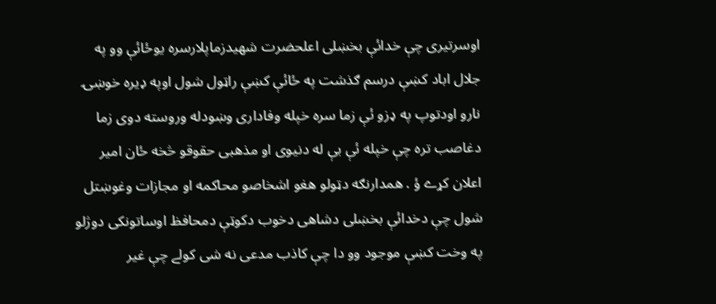اوسرتيرى چې خدائې بخښلى اعلحضرت شهيدزماپلارسره يوځائې وو په جلال اباد کښې درسم ګذشت په ځائې کښې راټول شول اوپه ډيره خوښۍ نارو اودتوپ په ډزو ئې زما سره خپله وفادارى وښودله وروسته دوى زما دغاصب تره چې خپله ئې بې له دنيوى او مذهبى حقوقو څخه ځان امير اعلان کړے ؤ . همدارنګه دټولو هغو اشخاصو محاکمه او مجازات وغوښتل شول چې دخدائې بخښلى دشاهى دخوب دکوټې دمحافظ اوساتونکى دوژلو په وخت کښې موجود وو دا چې کاذب مدعى نه شى کولے چې غير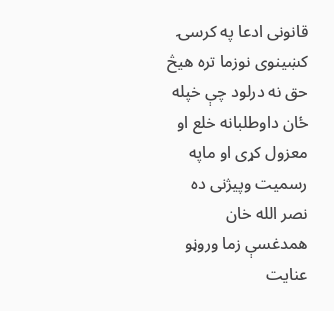قانونى ادعا په کرسۍ کښينوى نوزما تره هيڅ حق نه درلود چې خپله ځان داوطلبانه خلع او معزول کړى او ماپه رسميت وپيژنى ده نصر الله خان همدغسې زما وروڼو عنايت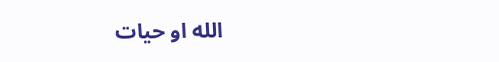الله او حيات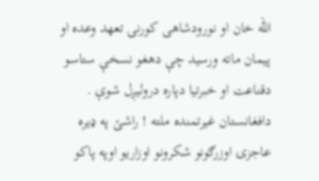الله خان او نورودشاهى کورنۍ تعهد وعده او پيمان ماته ورسيد چې دهغو نسخې ستاسو دقناعت او خبرتيا دپاره دروليږل شوې . دافغانستان غيرتمنده ملته ! راشئ په ډيره عاجزۍ اوزرګونو شکرونو اوزاريو اوپه پاکو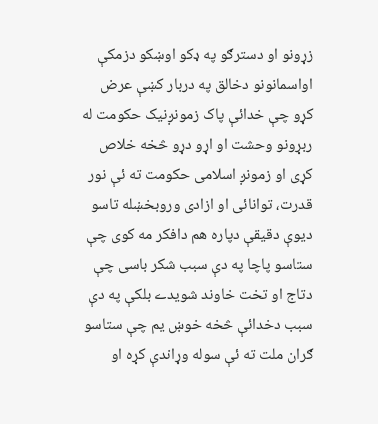زړونو او دسترګو په ډکو اوښکو دزمکې اواسمانونو دخالق په دربار کښې عرض کړو چې خدائې پاک زمونږنيک حکومت له ربړونو وحشت او اړو دړو څخه خلاص کړى او زمونږ اسلامى حکومت ته ئې نور قدرت، توانائى او ازادى وروبخښله تاسو ديوې دقيقې دپاره هم دافکر مه کوى چې ستاسو پاچا په دې سبب شکر باسى چې دتاج او تخت خاوند شويدے بلکې په دې سبب دخدائې څخه خوښ يم چې ستاسو ګران ملت ته ئې سوله وړاندې کړه او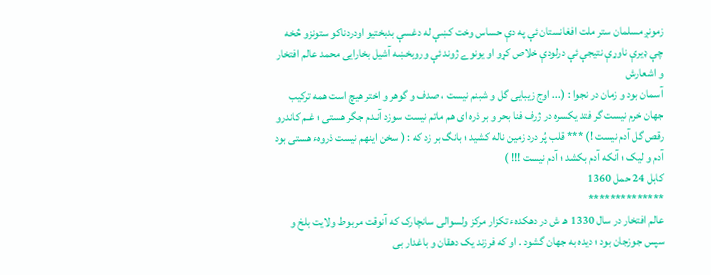زمونږ مسلمان ستر ملت افغانستان ئې په دې حساس وخت کښې له دغسې بدبختيو اودردناکو ستونزو څخه چې ډيرې ناوړې نتيجې ئې درلودې خلاص کړو او يونوے ژوند ئې وروبخښه آشیل بخارایی محمد عالم افتخار و اشعارش
آسمان بود و زمان در نجوا : (... اوج زیبایی گل و شبنم نیست ، صدف و گوهر و اختر هیچ است همه ترکیب جهان خرم نیست گر فتد یکسره در ژرف فنا بحر و بر ذره ای هم ماتم نیست سوزد آنـدم جگر هستی ؛ غـم کاندرو رقص گل آدم نیست !) *** قلب پُر درد زمین ناله کشید ؛ بانگ بر زد که : ( سخن اینهم نیست ذروهء هستی بود آدم و لیک ؛ آنکه آدم بکشد ؛ آدم نیست !!! )
کابل 24 حمل 1360
**************
عالم افتخار در سال 1330 هـ ش در دهکدهء تکزار مرکز ولسوالی سانچارک که آنوقت مربوط ولایت بلخ و سپس جوزجان بود ؛ دیده به جهان گشود . او که فرزند یک دهقان و باغدار بی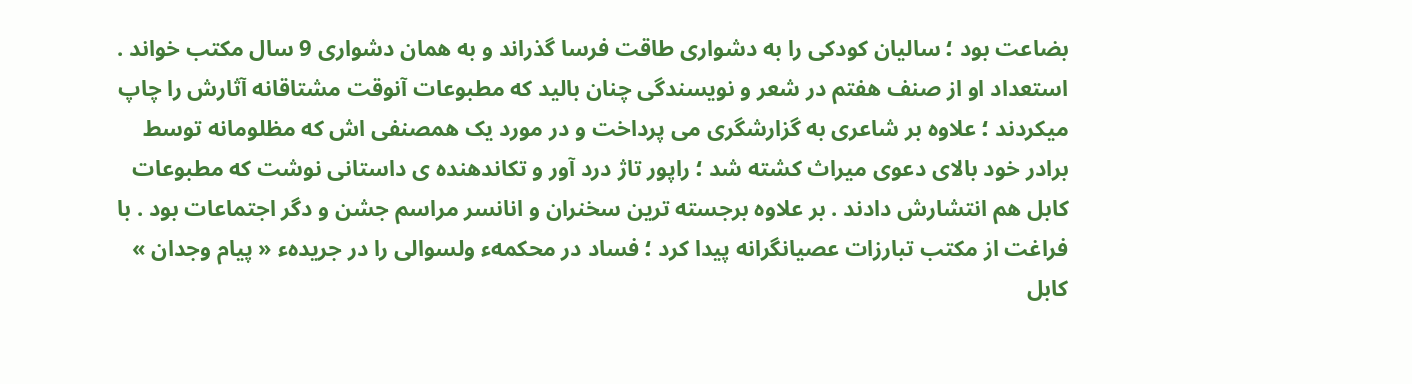بضاعت بود ؛ سالیان کودکی را به دشواری طاقت فرسا گذراند و به همان دشواری 9 سال مکتب خواند . استعداد او از صنف هفتم در شعر و نویسندگی چنان بالید که مطبوعات آنوقت مشتاقانه آثارش را چاپ میکردند ؛ علاوه بر شاعری به گزارشگری می پرداخت و در مورد یک همصنفی اش که مظلومانه توسط برادر خود بالای دعوی میراث کشته شد ؛ راپور تاژ درد آور و تکاندهنده ی داستانی نوشت که مطبوعات کابل هم انتشارش دادند . بر علاوه برجسته ترین سخنران و انانسر مراسم جشن و دگر اجتماعات بود . با فراغت از مکتب تبارزات عصیانگرانه پیدا کرد ؛ فساد در محکمهء ولسوالی را در جریدهء « پیام وجدان » کابل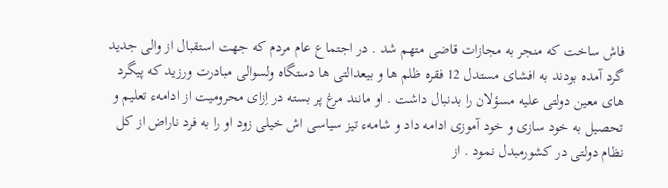فاش ساخت که منجر به مجازات قاضی متهم شد . در اجتماع عام مردم که جهت استقبال از والی جدید گرد آمده بودند به افشای مستدل 12 فقره ظلم ها و بیعدالتی ها دستگاه ولسوالی مبادرت ورزید که پیگرد های معین دولتی علیه مسؤلان را بدنبال داشت . او مانند مرغ پر بسته در اِزای محرومیت از ادامهء تعلیم و تحصیل به خود سازی و خود آموزی ادامه داد و شامهء تیز سیاسی اش خیلی زود او را به فرد ناراض از کل نظام دولتی در کشورمبدل نمود . از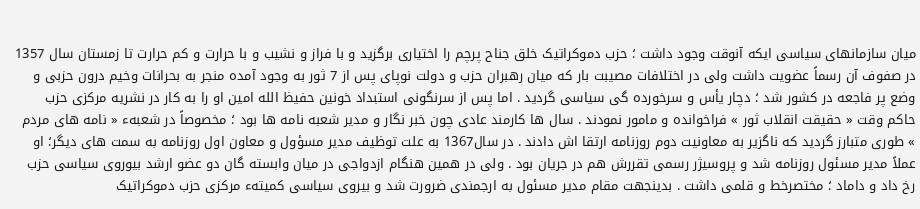میان سازمانهای سیاسی ایکه آنوقت وجود داشت ؛ حزب دموکراتیک خلق جناح پرچم را اختیاری برگزید و با فراز و نشیب و با حرارت و کم حرارت تا زمستان سال 1357 در صفوف آن رسماً عضویت داشت ولی در اختلافات مصیبت بار که میان رهبران حزب و دولت نوپای پس از 7 ثور به وجود آمده منجر به بحرانات وخیم درون حزبی و وضع پر فاجعه در کشور شد ؛ دچار یأس و سرخورده گی سیاسی گردید . اما پس از سرنگونی استبداد خونین حفیظ الله امین او را به کار در نشریه مرکزی حزب حاکم وقت « حقیقت انقلاب ثور » فراخوانده و مامور نمودند . سال ها کارمند عادی چون خبر نگار و مدیر شعبه نامه ها بود ؛ مخصوصاً در شعبهء « نامه های مردم » طوری متبارز گردید که ناگزیر به معاونیت دوم روزنامه ارتقا اش دادند . در سال1367 به علت توظیف مدیر مسؤول و معاون اول روزنامه به سمت های دیگر؛ او عملاً مدیر مسئول روزنامه شد و پروسیژر رسمی تقررش هم در جریان بود . ولی در همین هنگام ازدواجی در میان وابسته گان دو عضو ارشد بیوروی سیاسی حزب رخ داد و داماد ؛ مختصرخط و قلمی داشت . بدینجهت مقام مدیر مسئول به ارجمندی ضرورت شد و بیروی سیاسی کمیتهء مرکزی حزب دموکراتیک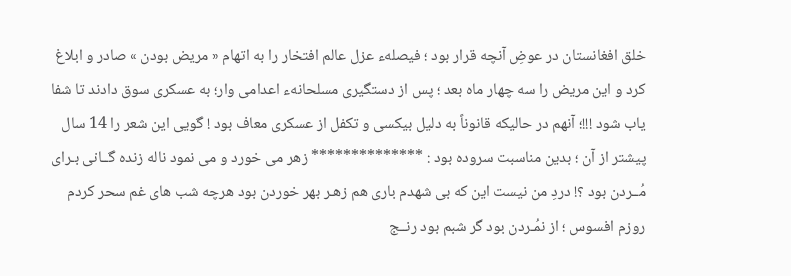خلق افغانستان در عوضِ آنچه قرار بود ؛ فیصلهء عزل عالم افتخار را به اتهام « مریض بودن » صادر و ابلاغ کرد و این مریض را سه چهار ماه بعد ؛ پس از دستگیری مسلحانهء اعدامی وار؛ به عسکری سوق دادند تا شفا یاب شود !!!؛ آنهم در حالیکه قانوناً به دلیل بیکسی و تکفل از عسکری معاف بود ! گویی این شعر را 14 سال پیشتر از آن ؛ بدین مناسبت سروده بود : ************** زهر می خورد و می نمود ناله زنده گــانی بـرای مُــردن بود ؟! دردِ من نیست این که بی شهدم باری هم زهـر بهر خوردن بود هرچه شب های غم سحر کردم روزم افسوس ؛ از نمُـردن بود گر شبم بود رنــج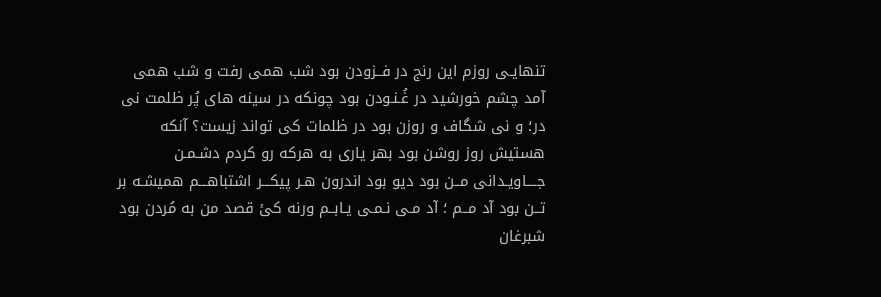تنهایـی روزم این رنج در فــزودن بود شب همی رفت و شب همی آمد چشم خورشید در غُـنـودن بود چونکه در سینه های پُر ظلمت نی در؛ و نی شگاف و روزن بود در ظلمات کی تواند زیست؟ آنکه هستیش روز روشن بود بهر یاری به هرکه رو کردم دشـمـن جــــاویـدانی مــن بود دیو بود اندرون هـر پیکـــر اشتباهـــم همیشـه بر تــن بود آد مــم ؛ آد مـی نـمـی یـابــم ورنه کئ قصد من به مُردن بود شبرغان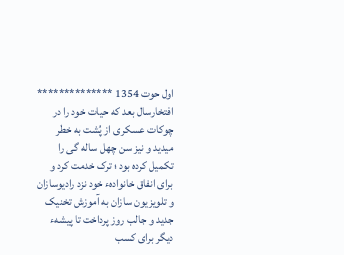اول حوت 1354 ************** افتخارسال بعد که حیات خود را در چوکات عسکری از پُشت به خطر میدید و نیز سن چهل ساله گی را تکمیل کرده بود ؛ ترک خدمت کرد و برای انفاق خانوادهء خود نزد رادیوسازان و تلویزیون سازان به آموزش تخنیک جدید و جالب روز پرداخت تا پیشهء دیگر برای کسب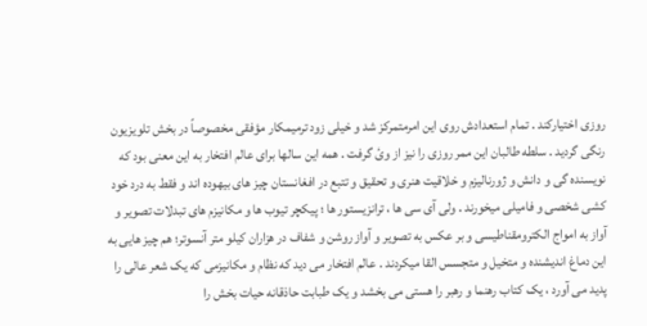روزی اختیارکند . تمام استعدادش روی این امرمتمرکز شد و خیلی زود ترمیمکار مؤفقی مخصوصاً در بخش تلویزیون رنگی گردید . سلطه طالبان این ممر روزی را نیز از وئ گرفت . همه این سالها برای عالم افتخار به این معنی بود که نویسنده گی و دانش و ژورنالیزم و خلاقیت هنری و تحقیق و تتبع در افغانستان چیز های بیهوده اند و فقط به درد خود کشی شخصی و فامیلی میخورند . ولی آی سی ها ، ترانزیستور ها ؛ پیکچر تیوب ها و مکانیزم های تبدلات تصویر و آواز به امواج الکترومقناطیسی و بر عکس به تصویر و آواز روشن و شفاف در هزاران کیلو متر آنسوتر؛ هم چیز هایی به این دماغ اندیشنده و متخیل و متجسس القا میکردند . عالم افتخار می دید که نظام و مکانیزمی که یک شعر عالی را پدید می آورد ، یک کتاب رهنما و رهبر را هستی می بخشد و یک طبابت حاذقانه حیات بخش را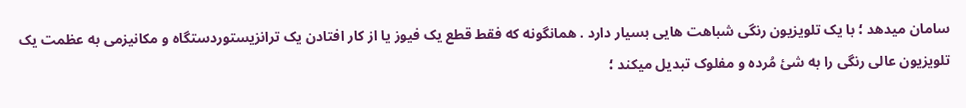سامان میدهد ؛ با یک تلویزیون رنگی شباهت هایی بسیار دارد . همانگونه که فقط قطع یک فیوز یا از کار افتادن یک ترانزیستوردستگاه و مکانیزمی به عظمت یک تلویزیون عالی رنگی را به شئ مُرده و مفلوک تبدیل میکند ؛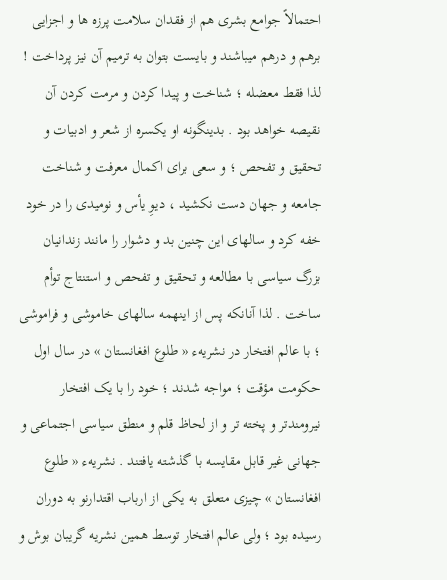احتمالاً جوامع بشری هم از فقدان سلامت پرزه ها و اجزایی برهم و درهم میباشند و بایست بتوان به ترمیم آن نیز پرداخت ! لذا فقط معضله ؛ شناخت و پیدا کردن و مرمت کردن آن نقیصه خواهد بود . بدینگونه او یکسره از شعر و ادبیات و تحقیق و تفحص ؛ و سعی برای اکمال معرفت و شناخت جامعه و جهان دست نکشید ، دیوِ یأس و نومیدی را در خود خفه کرد و سالهای این چنین بد و دشوار را مانند زندانیان بزرگ سیاسی با مطالعه و تحقیق و تفحص و استنتاج توأم ساخت . لذا آنانکه پس از اینهمه سالهای خاموشی و فراموشی ؛ با عالم افتخار در نشریهء « طلوع افغانستان » در سال اول حکومت مؤقت ؛ مواجه شدند ؛ خود را با یک افتخار نیرومندتر و پخته تر و از لحاظ قلم و منطق سیاسی اجتماعی و جهانی غیر قابل مقایسه با گذشته یافتند . نشریهء « طلوع افغانستان » چیزی متعلق به یکی از ارباب اقتدارنو به دوران رسیده بود ؛ ولی عالم افتخار توسط همین نشریه گریبان بوش و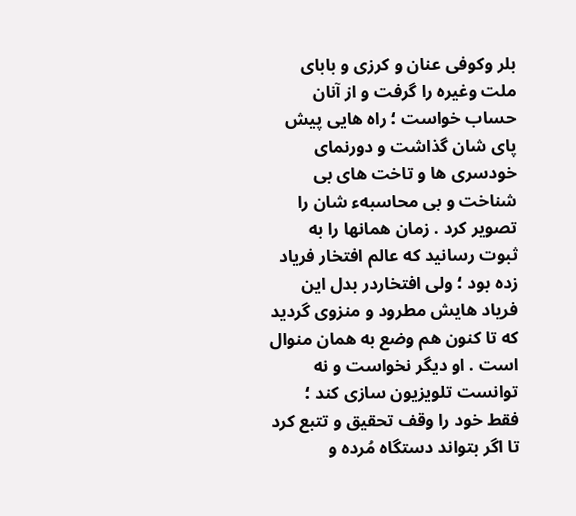بلر وکوفی عنان و کرزی و بابای ملت وغیره را گرفت و از آنان حساب خواست ؛ راه هایی پیش پای شان گذاشت و دورنمای خودسری ها و تاخت های بی شناخت و بی محاسبهء شان را تصویر کرد . زمان همانها را به ثبوت رسانید که عالم افتخار فریاد زده بود ؛ ولی افتخاردر بدل این فریاد هایش مطرود و منزوی گردید که تا کنون هم وضع به همان منوال است . او دیگر نخواست و نه توانست تلویزیون سازی کند ؛ فقط خود را وقف تحقیق و تتبع کرد تا اگر بتواند دستگاه مُرده و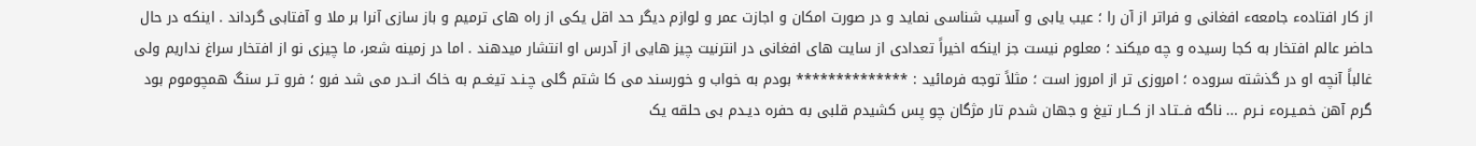از کار افتادهء جامعهء افغانی و فراتر از آن را ؛ عیب یابی و آسیب شناسی نماید و در صورت امکان و اجازت عمر و لوازم دیگر حد اقل یکی از راه های ترمیم و باز سازی آنرا بر ملا و آفتابی گرداند . اینکه در حال حاضر عالم افتخار به کجا رسیده و چه میکند ؛ معلوم نیست جز اینکه اخیراً تعدادی از سایت های افغانی در انترنیت چیز هایی از آدرس او انتشار میدهند . اما در زمینه شعر، ما چیزی نو از افتخار سراغ نداریم ولی غالباً آنچه او در گذشته سروده ؛ امروزی تر از امروز است ؛ مثلاً توجه فرمائید : ************** بودم به خواب و خورسند می کا شتم گلی چـنـد تیغــم به خاک انــدر می شد فرو ؛ فرو تـر سنگ همچوموم بود گرم آهن خمـیـرهء نـرم ... ناگه فــتـاد از کـــار تیغ و جهان شدم تار مژگان چو پس کشیدم قلبی به حفره دیـدم بی حلقه یک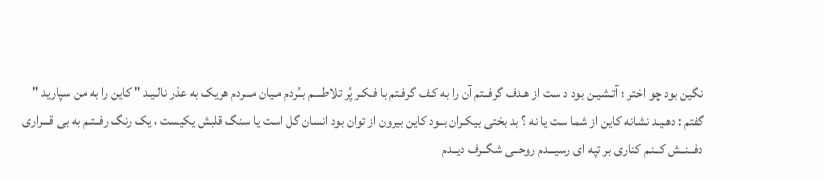نگین بود چو اختر ؛ آتـشیـن بود د ست از هـدف گرفــتم آن را به کـف گرفـتم با فـکـر پُر تلاطــــم بــُردم مـیان مـــردم هریک به عذر نالـیـد " کاین را به من سپارید " گفتم : دهـیـد نشانه کاین از شما ست یا نه ؟ بد بختی بیکـران بــود کاین بیرون از توان بود انسان گل است یا سنگ قلبش یکیست ، یک رنگ رفــتـم به بی قـــراری دفــنــش کــنـم کناری بر تپه ای رسیـــدم روحــی شگــرف دیــدم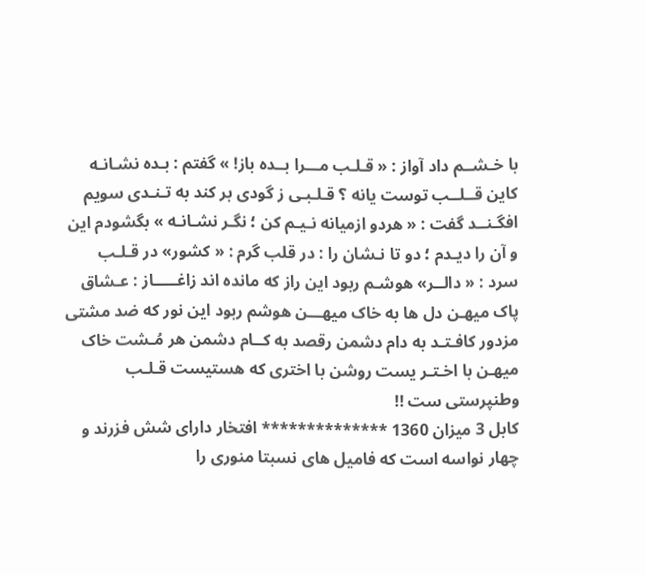با خـشــم داد آواز : « قـلـب مـــرا بــده باز! » گفتم : بـده نشـانـه کاین قــلــب توست یانه ؟ قـلـبـی ز گودی بر کند به تـنـدی سویم افگـنــد گفت : « هردو ازمیانه نـیـم کن ؛ نگـر نشـانـه » بگشودم این و آن را دیـدم ؛ دو تا نـشان را : در قلب گرم : « کشور» در قـلـب سرد : « دالــر» هوشـم ربود این راز که مانده اند زاغـــــاز : عـشاق پاک میهـن دل ها به خاک میهـــن هوشم ربود این نور که ضد مشتی مزدور کافـتـد به دام دشمن رقصد به کــام دشمن هر مُـشت خاک میهـن با اخـتـر یست روشن با اختری که هستیست قـلـب وطنپرستی ست !!
کابل 3 میزان 1360 ************** افتخار دارای شش فزرند و چهار نواسه است که فامیل های نسبتا منوری را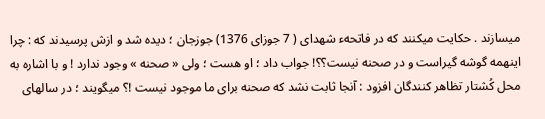میسازند . حکایت میکنند که در فاتحهء شهدای ( 7 جوزای 1376) جوزجان ؛ دیده شد و ازش پرسیدند که : چرا اینهمه گوشه گیراست و در صحنه نیست؟؟! جواب داد ؛ او هست ؛ ولی « صحنه » وجود ندارد ! و با اشاره به محل کُشتار تظاهر کنندگان افزود : آنجا ثابت نشد که صحنه برای ما موجود نیست !؟ میگویند ؛ در سالهای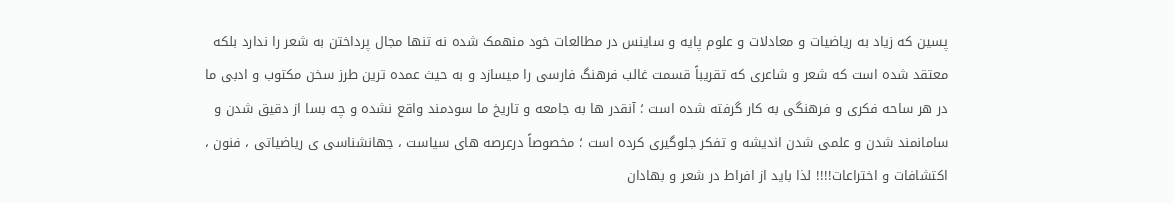پسین که زیاد به ریاضیات و معادلات و علوم پایه و ساینس در مطالعات خود منهمک شده نه تنها مجال پرداختن به شعر را ندارد بلکه معتقد شده است که شعر و شاعری که تقریباً قسمت غالب فرهنگ فارسی را میسازد و به حیث عمده ترین طرز سخن مکتوب و ادبی ما در هر ساحه فکری و فرهنگی به کار گرفته شده است ؛ آنقدر ها به جامعه و تاریخ ما سودمند واقع نشده و چه بسا از دقیق شدن و سامانمند شدن و علمی شدن اندیشه و تفکر جلوگیری کرده است ؛ مخصوصاً درعرصه های سیاست ، جهانشناسی ی ریاضیاتی ، فنون ، اکتشافات و اختراعات!!!! لذا باید از افراط در شعر و بهادان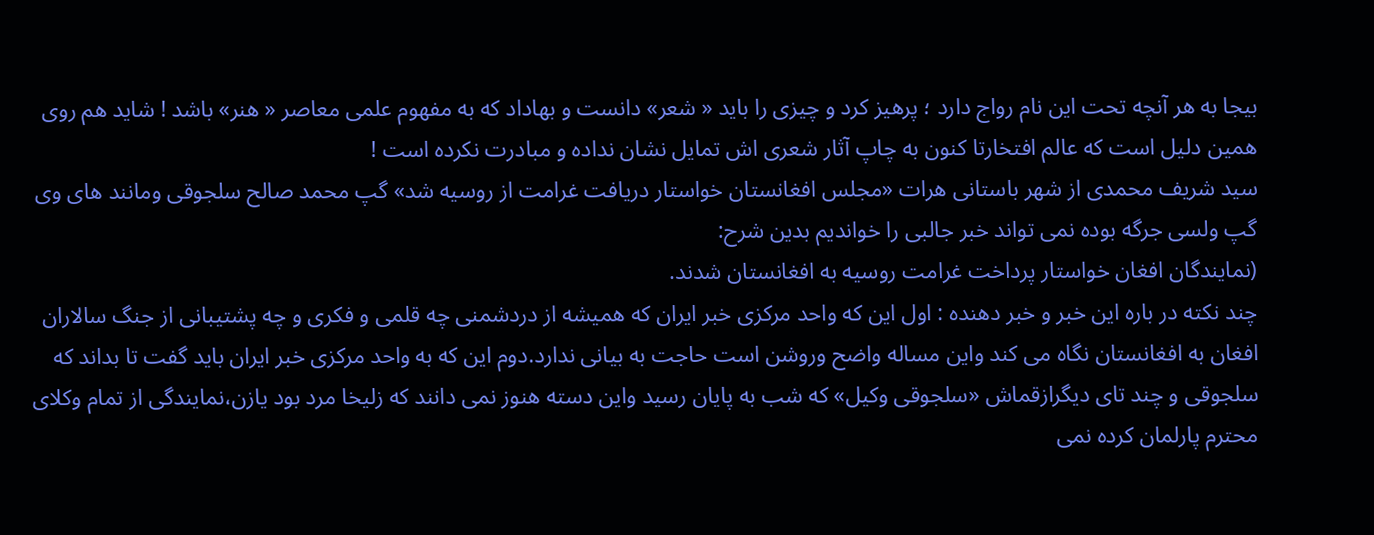بیجا به هر آنچه تحت این نام رواج دارد ؛ پرهیز کرد و چیزی را باید « شعر» دانست و بهاداد که به مفهوم علمی معاصر « هنر» باشد ! شاید هم روی همین دلیل است که عالم افتخارتا کنون به چاپ آثار شعری اش تمایل نشان نداده و مبادرت نکرده است !
سید شریف محمدی از شهر باستانی هرات «مجلس افغانستان خواستار دريافت غرامت از روسيه شد» گپ محمد صالح سلجوقی ومانند های وی گپ ولسی جرگه بوده نمی تواند خبر جالبی را خواندیم بدین شرح:
(نمايندگان افغان خواستار پرداخت غرامت روسيه به افغانستان شدند.
چند نکته در باره این خبر و خبر دهنده : اول این که واحد مرکزی خبر ایران که همیشه از دردشمنی چه قلمی و فکری و چه پشتیبانی از جنگ سالاران افغان به افغانستان نگاه می کند واین مساله واضح وروشن است حاجت به بیانی ندارد.دوم این که به واحد مرکزی خبر ایران باید گفت تا بداند که سلجوقی و چند تای دیگرازقماش «سلجوقی وکیل» که شب به پایان رسید واین دسته هنوز نمی دانند که زلیخا مرد بود یازن،نمایندگی از تمام وکلای محترم پارلمان کرده نمی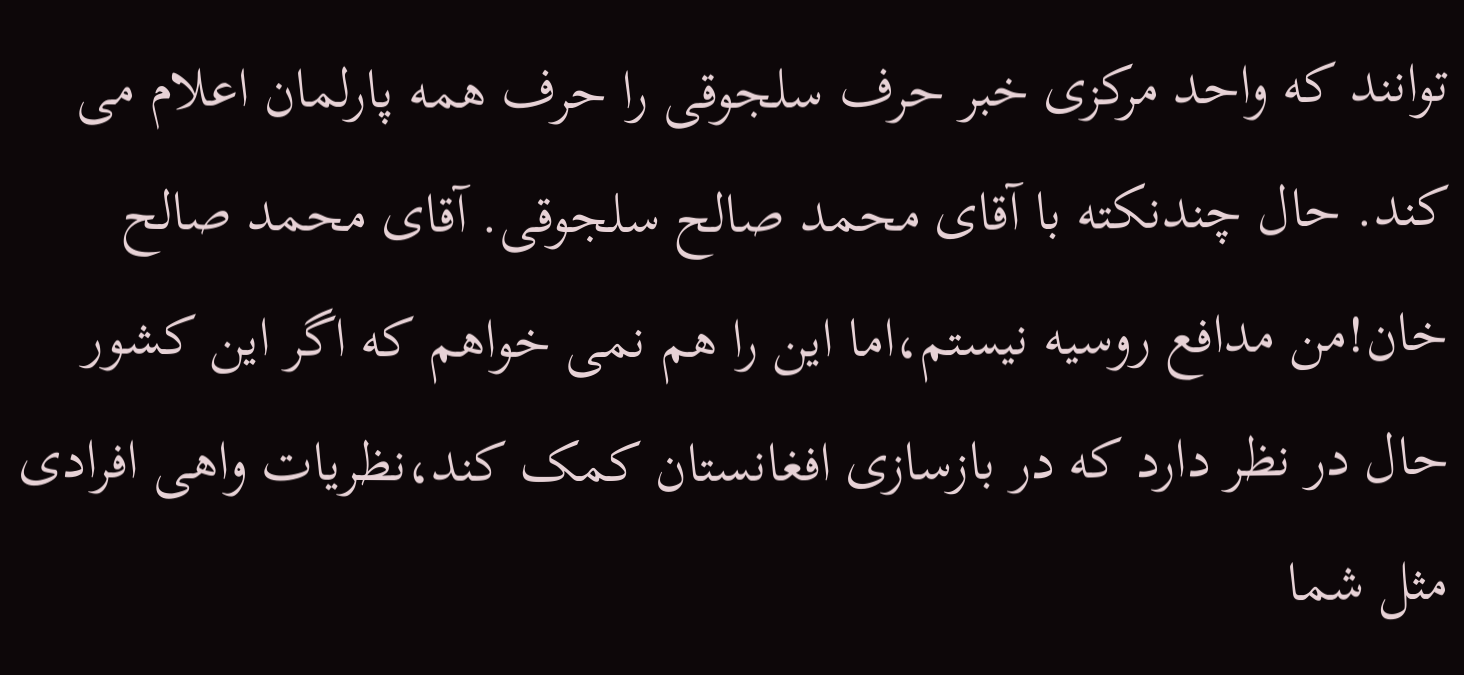توانند که واحد مرکزی خبر حرف سلجوقی را حرف همه پارلمان اعلام می کند. حال چندنکته با آقای محمد صالح سلجوقی. آقای محمد صالح خان!من مدافع روسیه نیستم،اما این را هم نمی خواهم که اگر این کشور حال در نظر دارد که در بازسازی افغانستان کمک کند،نظریات واهی افرادی مثل شما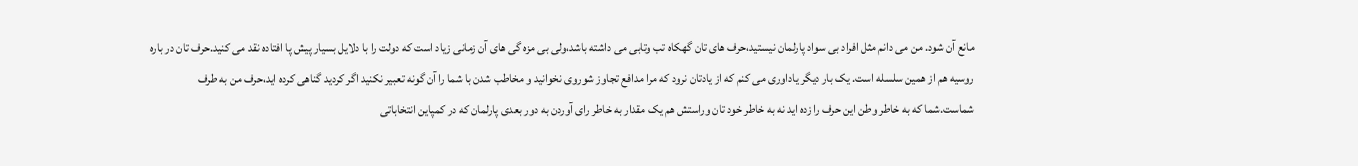مانع آن شود. من می دانم مثل افراد بی سواد پارلمان نیستید،حرف های تان گهکاه تب وتابی می داشته باشد،ولی بی مزه گی های آن زمانی زیاد است که دولت را با دلایل بسیار پیش پا افتاده نقد می کنید.حرف تان در باره روسیه هم از همین سلسله است. یک بار دیگر یاداوری می کنم که از یادتان نرود که مرا مدافع تجاوز شوروی نخوانید و مخاطب شدن با شما را آن گونه تعبیر نکنید اگر کردید گناهی کرده اید،حرف من به طرف شماست.شما که به خاطر وطن این حرف را زده اید نه به خاطر خود تان وراستش هم یک مقدار به خاطر رای آوردن به دور بعدی پارلمان که در کمپاین انتخاباتی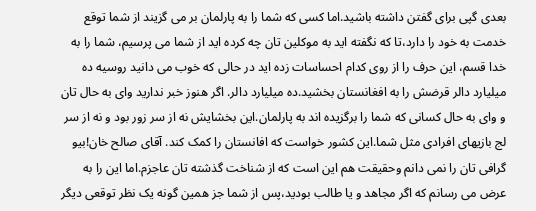بعدی گپی برای گفتن داشته باشید.اما کسی که شما را به پارلمان بر می گزیند از شما توقع خدمت به خود را دارد،تا که نگفته اید به موکلین تان چه کرده اید از شما می پرسیم، شما را به خدا قسم، این حرف را از روی کدام احساسات زده اید در حالی که خوب می دانید روسیه ده میلیارد دالر قرضش را به افغانستان بخشید.ده میلیارد دالر. اگر هنوز خبر ندارید وای به حال تان و وای به حال کسانی که شما را برگزیده اند به پارلمان.این بخشایش نه از سر زور بود و نه از سر لج بازیهای افرادی مثل شما.این کشور خواست که افانستان را کمک کند. آقای صالح خان!بیو گرافی تان را نمی دانم وحقیقت هم این است که از شناخت گذشته تان عاجزم.اما این را به عرض می رسانم که اگر مجاهد و یا طالب بودید،پس از شما جز همین گونه یک نظر توقعی دیگر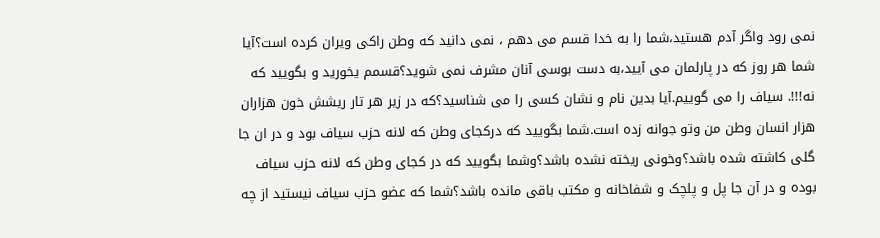نمی رود واگر آدم هستید،شما را به خدا قسم می دهم ، نمی دانید که وطن راکی ویران کرده است؟آیا شما هر روز که در پارلمان می آیید،به دست بوسی آنان مشرف نمی شوید؟قسمم یخورید و بگویید که نه!!!. سیاف را می گوییم.آیا بدین نام و نشان کسی را می شناسید؟که در زیر هر تار ریشش خون هزاران هزار انسان وطن من وتو جوانه زده است.شما بگویید که درکجای وطن که لانه حزب سیاف بود و در ان جا گلی کاشته شده باشد؟وخونی ریخته نشده باشد؟وشما بگویید که در کجای وطن که لانه حزب سیاف بوده و در آن جا پل و پلچک و شفاخانه و مکتب باقی مانده باشد؟شما که عضو حزب سیاف نیستید از چه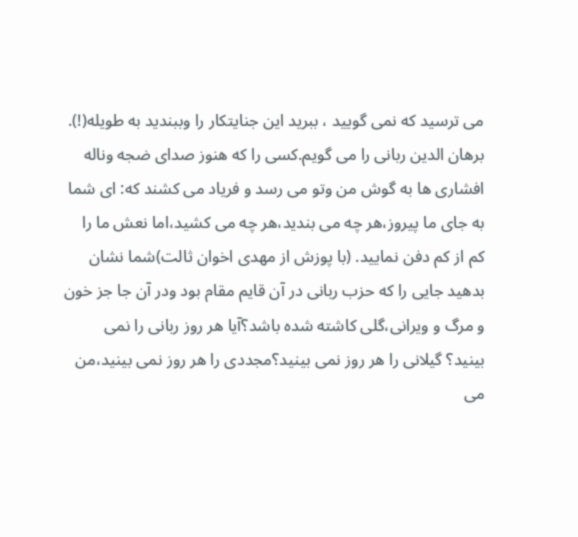می ترسید که نمی گویید ، ببرید این جنایتکار را وببندید به طویله(!). برهان الدین ربانی را می گویم.کسی را که هنوز صدای ضجه وناله افشاری ها به گوش من وتو می رسد و فریاد می کشند که: ای شما به جای ما پیروز،هر چه می بندید،هر چه می کشید،اما نعش ما را کم از کم دفن نمایید. (با پوزش از مهدی اخوان ثالت)شما نشان بدهید جایی را که حزب ربانی در آن قایم مقام بود ودر آن جا جز خون و مرگ و ویرانی،گلی کاشته شده باشد؟آیا هر روز ربانی را نمی بینید؟ گیلانی را هر روز نمی بینید؟مجددی را هر روز نمی بینید،من می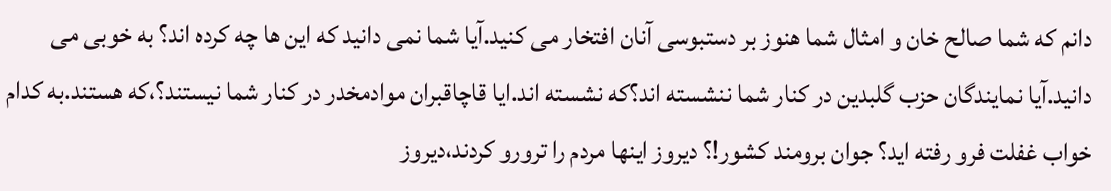دانم که شما صالح خان و امثال شما هنوز بر دستبوسی آنان افتخار می کنید.آیا شما نمی دانید که این ها چه کرده اند؟ به خوبی می دانید.آیا نمایندگان حزب گلبدین در کنار شما ننشسته اند؟که نشسته اند.ایا قاچاقبران موادمخدر در کنار شما نیستند؟،که هستند.به کدام خواب غفلت فرو رفته اید؟ جوان برومند کشور!؟ دیروز اینها مردم را ترورو کردند،دیروز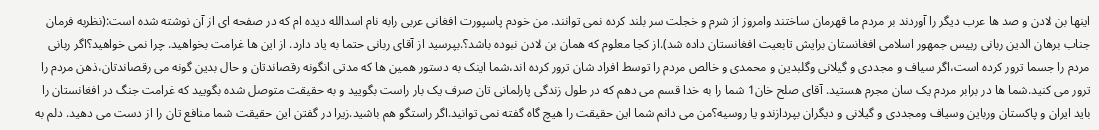اینها بن لادن و صد ها عرب دیگر را آوردند بر مردم ما قهرمان ساختند وامروز از شرم و خجلت سر بلند کرده نمی توانند. من خودم پاسپورت افغانی عربی رابه نام اسدالله دیده ام که در صفحه ای از آن نوشته شده است:(نظربه فرمان جناب برهان الدین ربانی رییس جمهور اسلامی افغانستان برایش تابعیت افغانستان داده شد).از کجا معلوم که همان بن لادن نبوده باشد؟.بپرسید از آقای ربانی حتما به یاد دارد. از این ها غرامت بخواهید. چرا نمی خواهید؟اگر ربانی مردم را جسما ترور کرده است،اگر سیاف و مجددی و گیلانی وگلبدین و محمدی و خالص مردم را توسط افراد شان ترور کرده اند،شما اینک به دستور همین ها که مدتی انگونه رقصاندتان و حال بدین گونه می رقصاندتان،ذهن مردم را ترور می کنید.شما ها در برابر مردم یک سان مجرم هستید. آقای صلح خان1 شما را به خدا قسم می دهم که در طول زندگی پارلمانی تان صرف یک بار راست بگویید و به حقیقت متوصل شده بگویید که غرامت جنگ در افغانستان را باید ایران و پاکستان ورباین وسیاف ومجددی و گیلانی و دیگران بپردازندو یا روسیه؟من می دانم شما این حقیقت را هیچ گاه گفته نمی توانید.اگر راستگو هم باشید.زیرا در گفتن این حقیقت شما منافع تان را از دست می دهید. دلم به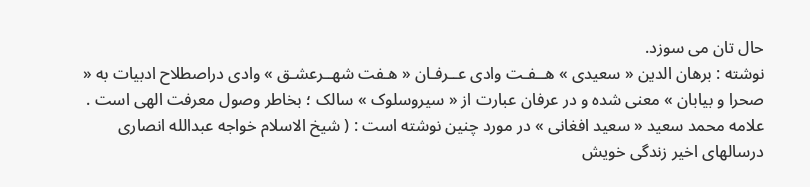حال تان می سوزد.
نوشته : برهان الدین « سعیدی » هــفـت وادی عــرفـان « هـفت شهــرعشـق » وادی دراصطلاح ادبیات به « صحرا و بیابان » معنی شده و در عرفان عبارت از « سیروسلوک » سالک ؛ بخاطر وصول معرفت الهی است . علامه محمد سعید « سعید افغانی » در مورد چنین نوشته است : ( شیخ الاسلام خواجه عبدالله انصاری درسالهای اخیر زندگی خویش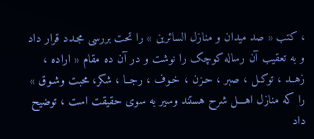، کتب « صد میدان و منازل السائرین » را تحت بررسی مجـدد قرار داد و به تعقیب آن رساله کوچک را نوشت و در آن ده مقام « اراده ، زهــد ، توکـل ، صبر ، حـزن ، خـوف ، رجــا ، شکر، محبت وشـوق » را که منازل اهـــل شرح هستند وسیر به سوی حقیقت است ، توضیح داد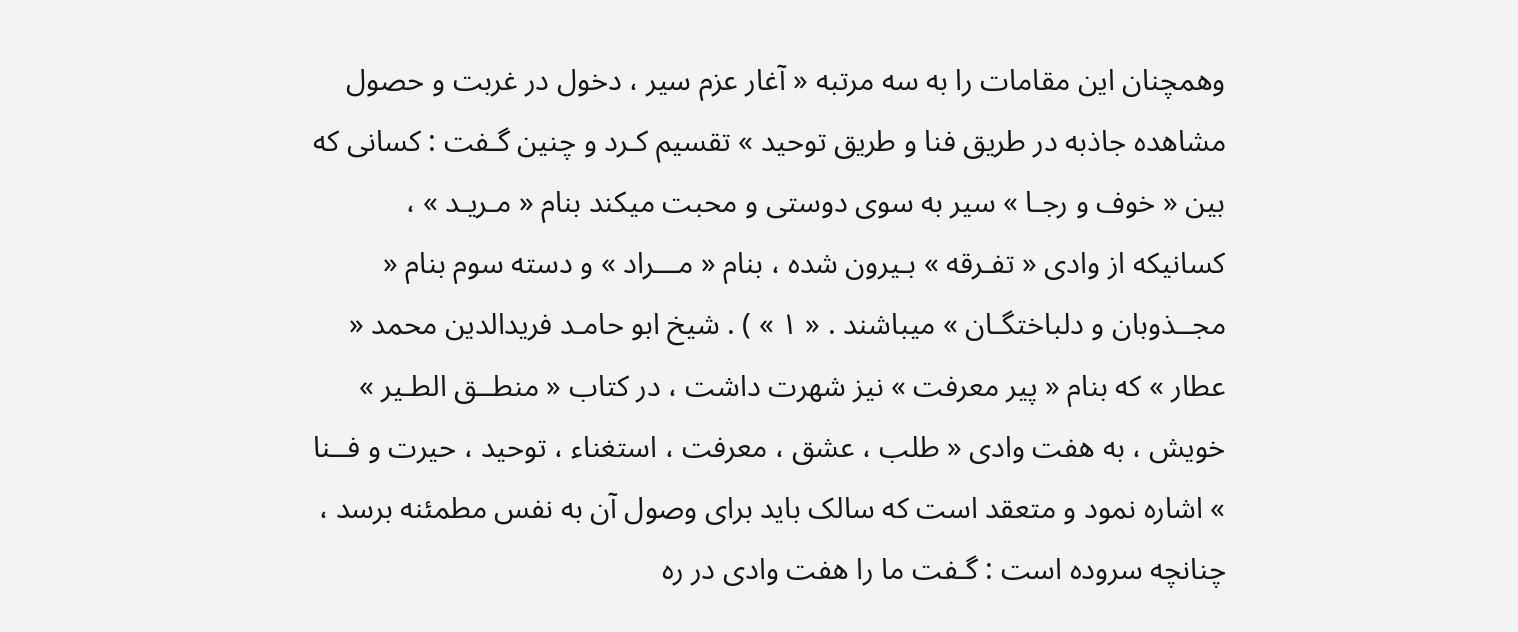وهمچنان این مقامات را به سه مرتبه « آغار عزم سیر ، دخول در غربت و حصول مشاهده جاذبه در طریق فنا و طریق توحید » تقسیم کـرد و چنین گـفت : کسانی که بین « خوف و رجـا » سیر به سوی دوستی و محبت میکند بنام « مـریـد » ، کسانیکه از وادی « تفـرقه » بـیرون شده ، بنام « مـــراد » و دسته سوم بنام « مجــذوبان و دلباختگـان » میباشند . « ۱ » ) . شیخ ابو حامـد فريدالدين محمد « عطار » که بنام « پير معرفت » نیز شهرت داشت ، در کتاب « منطــق الطـیر » خویش ، به هفت وادی « طلب ، عشق ، معرفت ، استغناء ، توحيد ، حيرت و فــنا » اشاره نمود و متعقد است که سالک باید برای وصول آن به نفس مطمئنه برسد ، چنانچه سروده است : گـفت ما را هفت وادی در ره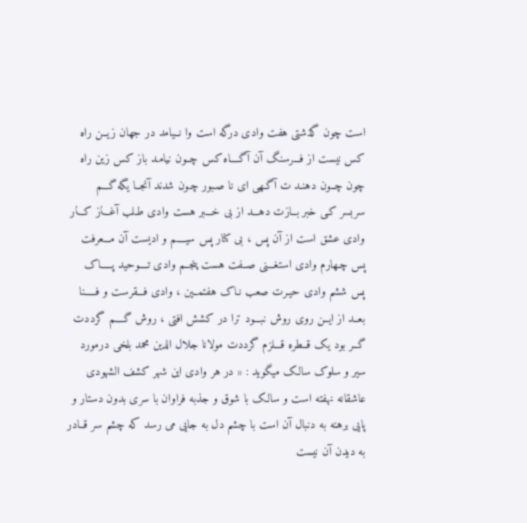است چون گذشتی هفت وادی درگه است وا نــیامد در جهان زیــن راه کس نیست از فـــرسنگ آن آگــــاه کس چــون نیامـد باز کس زین راه چون چــون دهنـد ت آگـهی ای نا صـبور چـون شدند آنجــا یگه گـــم سربسر کـی خبر بــازت دهـــد از بی خـــبر هست وادی طـلب آغـــاز کـــار وادی عشق است از آن پس ، بی کنار پس سیــــم و ادیست آن مـــعرفت پس چـهارم وادی استغـــنی صــفت هست پنجــم وادی تــــوحید پـــــاک پس ششم وادی حیـرت صعب نـاک هفتمــین ، وادی فـــقرست و فـــــنا بعــد از ایــن روی روش نبـــود ترا در کشش افتی ، روش گــــم گرددت گــر بود یک قــطره قـــلزم گرددت مولانا جلال الدین محمد بلخی درمورد سیر و سلوک سالک میگوید : « در هر وادی اين شهر کشف الشهودی عاشقانه نهفته است و سالک با شوق و جذبه فراوان با سری بدون دستار و پايی برهنه به دنبال آن است با چشم دل به جايی می رسد که چشم سر قــادر به ديدن آن نيست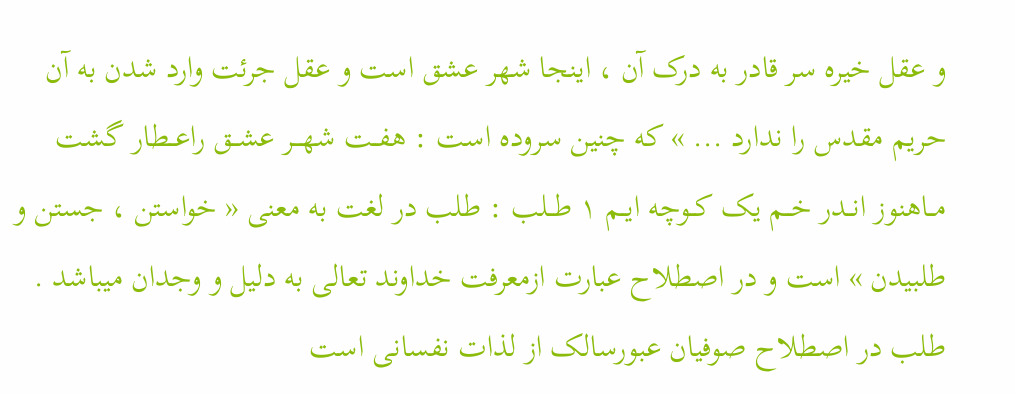و عقل خيره سر قادر به درک آن ، اينجا شهر عشق است و عقل جرئت وارد شدن به آن حريم مقدس را ندارد ... » که چنین سروده است : هفــت شهـــر عشــق راعــطار گشت مــاهنوز انــدر خــم یک کــوچه ایــم ۱ طــلب : طلب در لغت به معنی « خواستن ، جستن و طلبیدن » است و در اصطلاح عبارت ازمعرفت خداوند تعالی به دلیل و وجدان میباشد . طلب در اصطلاح صوفیان عبورسالک از لذات نفسانی است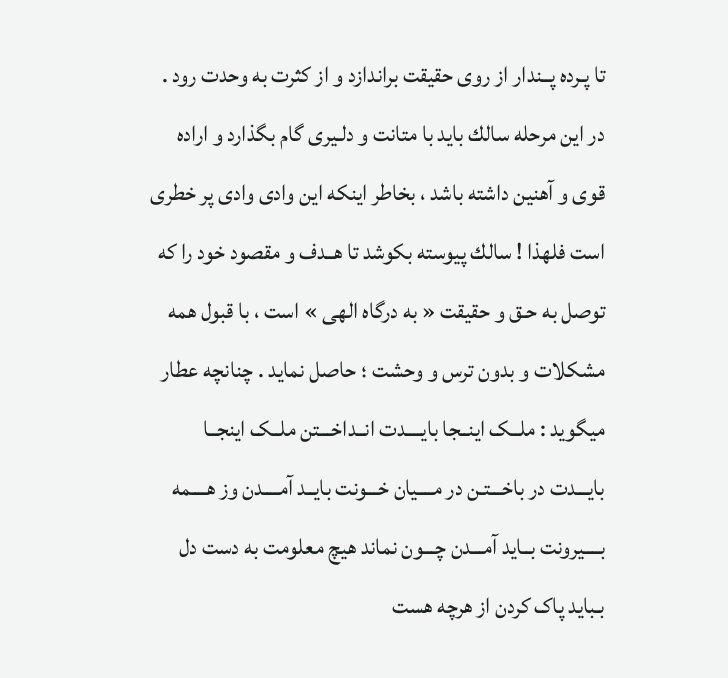تا پـرده پــندار از روی حقیقت براندازد و از کثرت به وحدت رود . در اين مرحله سالك باید با متانت و دلـیری گام بگذارد و اراده قوی و آهنین داشته باشد ، بخاطر اینکه اين وادی وادی پر خطری است فلهذا ! سالك پیوسته بکوشد تا هــدف و مقصود خود را که توصل به حـق و حقیقت « به درگاه الهی » است ، با قبول همه مشکلات و بدون ترس و وحشت ؛ حاصل نماید . چنانچه عطار میگوید : ملــک اینــجا بایــــدت انــداخـــتن ملــک اینجــا بایـــدت در باخـــتـن در مــــیان خـــونت بایــد آمــــدن وز هــــمه بــــیرونت بــاید آمـــدن چـــون نماند هیچ معلومت به دست دل بـباید پاک کردن از هرچه هست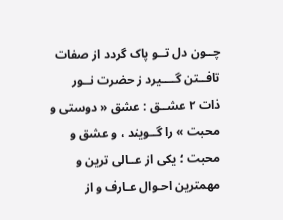چــون دل تــو پاک گردد از صفات تافــتن گــــیرد ز حضرت نــور ذات ۲ عشــق : عشق « دوستی و محبت » را گــویند ، و عشق و محبت ؛ يكی از عــالی ترين و مهمترين احـوال عـارف و از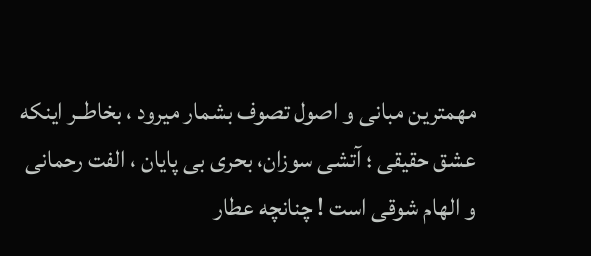مهمترين مبانی و اصول تصوف بشمار میرود ، بخاطــر اینکه عشق حقیقی ؛ آتشی سوزان، بحری بی پایان ، الفت رحمانی و الهام شوقی است ! چنانچه عطار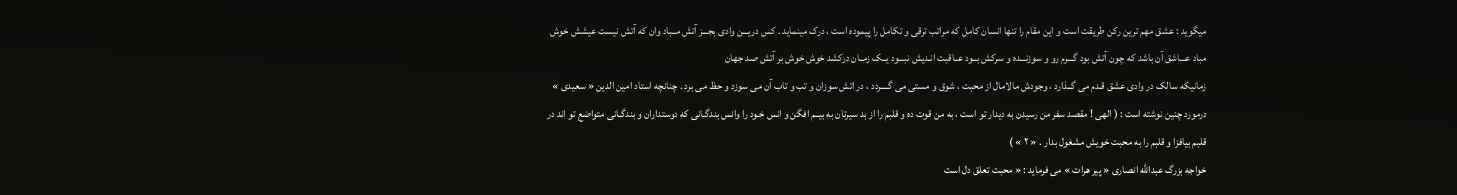میگوید : عشق مهم ترین رکن طریقت است و این مقام را تنها انسان کامل که مراتب ترقی و تکامل را پیموده است ، درک مینماید . کس دریـــن وادی بجـــز آتش مــباد وان که آتش نیست عیشش خوش مباد عـــاشق آن باشد که چون آتش بود گـــرم رو و سوزنـــده و سرکش بــود عــاقبت انـدیش نبـــود یــک زمــان درکشد خوش خوش بر آتش صد جهان
زمانیکه سالک در وادی عشق قـدم می گــذارد ، وجودش مالامال از محبت ، شوق و مستی می گــــردد ، در اتش سوزان و تب و تاب آن می سوزد و حظ می برد . چنانچه استاد امین الدین « سعیدی » درمورد چنین نوشته است : ( الهی ! مقصد سفر من رسیدن به دیدار تو است ، به من قوت ده و قلبم را از بد سیرتان به بیــم افگن و انس خـود را وانس بندگـانی که دوستداران و بندگـانی متواضع تو اند در قلبم بیافزا و قلبم را به محبت خویش مشغول بدار . « ۲ » )
خواجه بزرگ عبدالله انصاری « پیر هرات » می فرمايد : « محبت تعلق دل است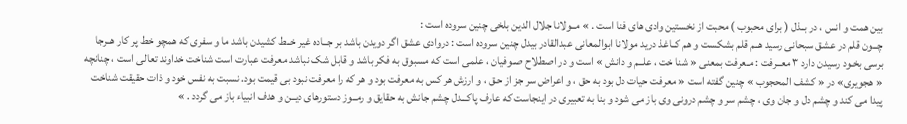بين همت و انس ، در بــذل ( برای محبوب ) محبت از نخستين وادی های فنا است . » مــولانا جلال الدین بلخی چنین سروده است :
چــون قلم در عشق سبحانی رسید هــم قلم بشکست و هم کــاغذ درید مولانا ابوالمعانی عبدالقادر بیدل چنین سروده است : دروادی عشق اگر دویدن باشد بر جــاده غیر خــط کشیدن باشد ما و سفری که همچو خط پر کار هــرجا برسی بخـود رسیدن دارد ۳ معــرفت : مـعرفت بمعنی « شنا خت ، علــم و دانش » است و در اصطلاح صـوفیان ، علمی است که مسبوق به فکر باشد و قابل شک نباشد معرفت عبارت است شناخت خداوند تعالی است ، چنانچه « هجويری» در « كشف المحجوب » چنین گفته است « معرفت حيات دل بود به حق ، و اعراض سر جز از حـق ، و ارزش هر كس به معرفت بود و هر كه را معرفت نبود بی قيمت بود. نسبت به نفس خود و ذات حقيقت شناخت پيدا می كند و چشم دل و جان وی ، چشم سر و چشم درونی وی باز می شود و بنا به تعبيری در اينجاست كه عارف پاكـــدل چشم جانش به حقايق و رمــوز دستورهای ديــن و هدف انبياء باز می گردد . »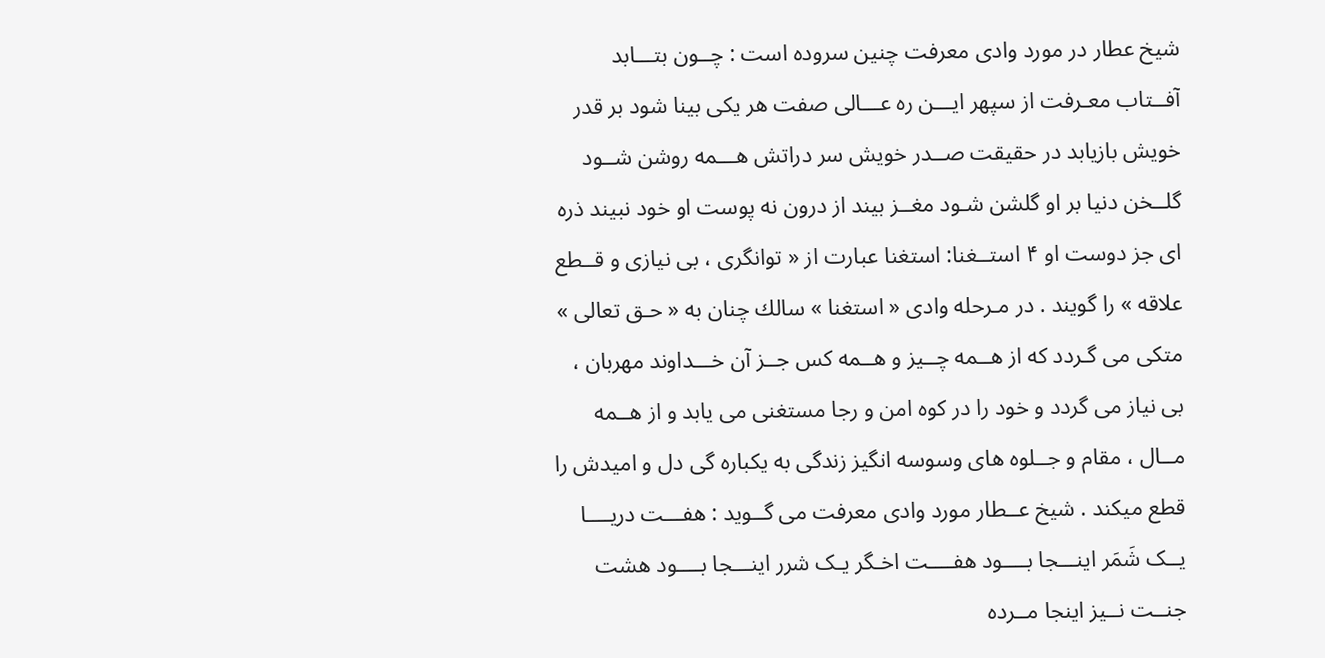شیخ عطار در مورد وادی معرفت چنین سروده است : چــون بتـــابد آفــتاب معـرفت از سپهر ایـــن ره عـــالی صفت هر یکی بینا شود بر قدر خویش بازیابد در حقیقت صــدر خویش سر دراتش هـــمه روشن شــود گلــخن دنیا بر او گلشن شـود مغــز بیند از درون نه پوست او خود نبیند ذره ای جز دوست او ۴ استــغنا: استغنا عبارت از « توانگری ، بی نیازی و قــطع علاقه » را گویند . در مـرحله وادی « استغنا » سالك چنان به « حـق تعالی » متكی می گـردد كه از هــمه چــيز و هــمه كس جــز آن خـــداوند مهربان ، بی نياز می گردد و خود را در كوه امن و رجا مستغنی می يابد و از هــمه مــال ، مقام و جــلوه های وسوسه انگيز زندگی به يكباره گی دل و امیدش را قطع میکند . شیخ عــطار مورد وادی معرفت می گــوید : هفـــت دریــــا یــک شَمَر اینـــجا بــــود هفــــت اخـگر یـک شرر اینـــجا بــــود هشت جنــت نــیز اینجا مــرده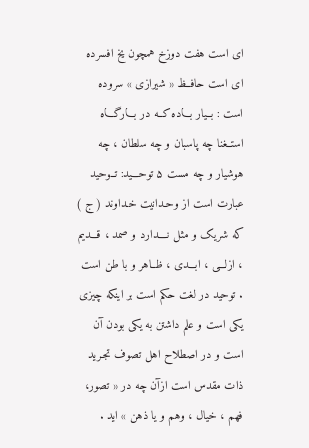ای است هفت دوزخ همچون یخ افسرده ای است حافــظ « شیرازی » سروده است : بــیار بـــاده کــه در بـــارگـــاه استــغنا چه پاسبان و چه سلطان ، چه هوشیار و چه مست ۵ توحـــيد: تــوحید عبارت است از وحـدانیت خـداوند ( ج ) که شریک و مثل نــــدارد و صمد ، قـــدیم ، ازلـــی ، ابـــدی ، ظــاهر و با طن است . توحید در لغت حکم است بر اینکه چیزی یکی است و علم داشتن به یکی بودن آن است و در اصطلاح اهل تصوف تجـرید ذات مقدس است ازآن چه در « تصور، فهم ، خیال ، وهم و یا ذهن » اید .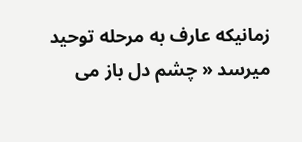زمانیکه عارف به مرحله توحيد ميرسد « چشم دل باز می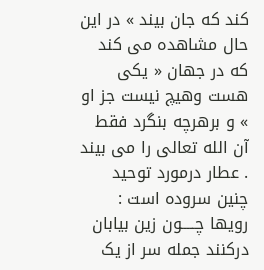كند كه جان بيند » در اين حال مشاهده می كند كه در جهان « يكی هست وهيچ نيست جز او » و برهرچه بنگرد فقط آن الله تعالی را می بيند . عطار درمورد توحید چنین سروده است : رویها چـــــون زین بیابان درکنند جمله سر از یک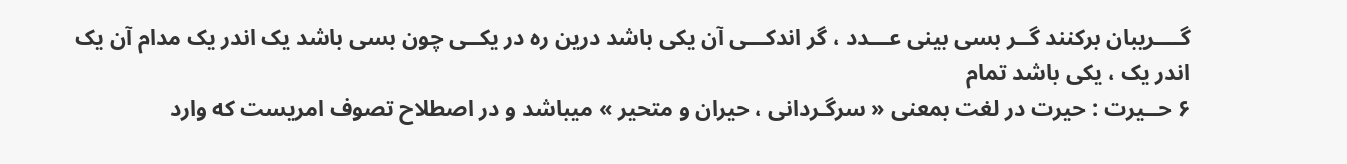گــــریبان برکنند گــر بسی بینی عـــدد ، گر اندکـــی آن یکی باشد درین ره در یکــی چون بسی باشد یک اندر یک مدام آن یک اندر یک ، یکی باشد تمام
۶ حــيرت : حیرت در لغت بمعنی « سرگـردانی ، حیران و متحیر » میباشد و در اصطلاح تصوف امریست که وارد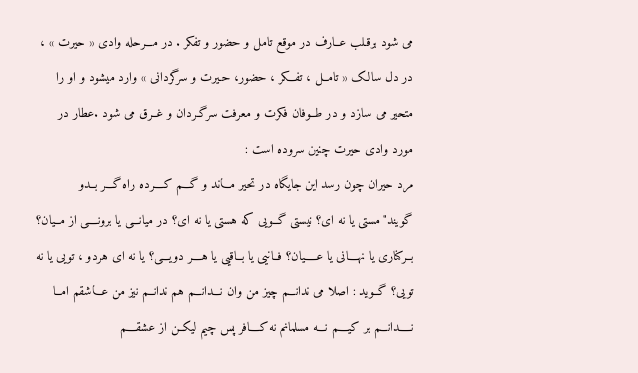می شود برقـلب عــارف در موقع تامل و حضور و تفکر . در مـــرحله وادی « حیرت » ، در دل سالک « تامــل ، تفـــكر ، حضور، حـيرت و سرگردانی » وارد میشود و او را متحير می سازد و در طــوفان فكرت و معرفت سرگـردان و غــرق می شود .عطار در مورد وادی حیرت چنین سروده است :
مرد حیران چون رسد این جایگاه در تحیر مـــاند و گـــم کــــرده راه گـــر بــدو گویند"مستی یا نه ای؟ نیستی گــویی که هستی یا نه ای؟ در میانـــی یا برونــــی از مــیان؟ بــرکناری یا نهــــانی یا عـــــیان؟ فــانیی یا بــاقیی یا هــــر دویـــی؟ یا نه ای هردو ، تویی یا نه تویی؟ گــوید : اصلا می ندانـــم چیز من وان نـــدانـــم هم ندانــم نیز من عـــاشقم امــا نـــــدانـــم بر کیــــم نـــه مسلمانم نه کــــافر پس چیم لیکــن از عشقــــم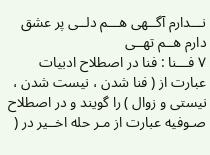نـــدارم آگــهی هـــم دلــی پر عشق دارم هــم تهــی
۷ فـــنا : فنا در اصطلاح ادبیات عبارت از ( فنا شدن ، نیست شدن ، نیستی و زوال ) را گویند و در اصطلاح صـوفیه عبارت از مـر حله اخــیر در (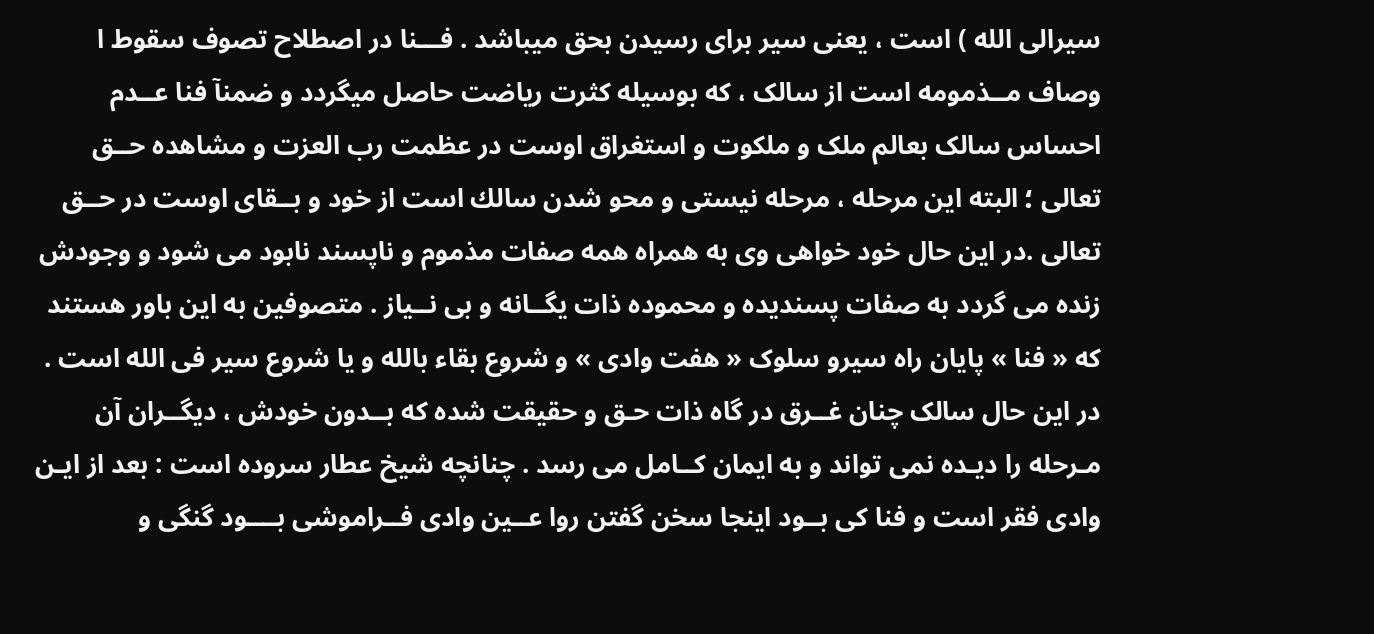سیرالی الله ) است ، یعنی سیر برای رسیدن بحق میباشد . فـــنا در اصطلاح تصوف سقوط ا وصاف مــذمومه است از سالک ، که بوسیله کثرت ریاضت حاصل میگردد و ضمنآ فنا عــدم احساس سالک بعالم ملک و ملکوت و استغراق اوست در عظمت رب العزت و مشاهده حــق تعالی ؛ البته اين مرحله ، مرحله نيستی و محو شدن سالك است از خود و بــقای اوست در حــق تعالی .در اين حال خود خواهی وی به همراه همه صفات مذموم و ناپسند نابود می شود و وجودش زنده می گردد به صفات پسنديده و محموده ذات یگــانه و بی نــیاز . متصوفین به این باور هستند که « فنا » پايان راه سيرو سلوک « هفت وادی » و شروع بقاء بالله و يا شروع سير فی الله است . در اين حال سالک چنان غــرق در گاه ذات حـق و حقیقت شده که بــدون خودش ، دیگــران آن مـرحله را دیـده نمی تواند و به ایمان کــامل می رسد . چنانچه شیخ عطار سروده است : بعد از ایـن وادی فقر است و فنا کی بــود اینجا سخن گفتن روا عــین وادی فــراموشی بــــود گنگی و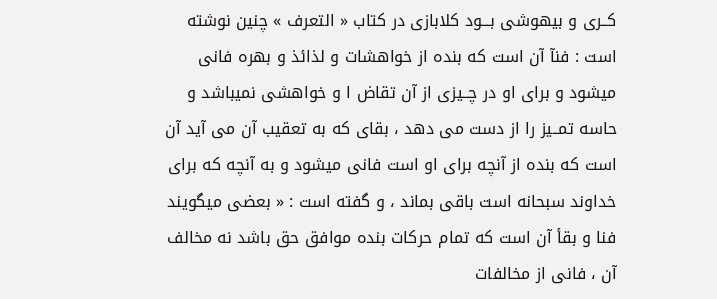کــری و بیهوشی بـــود کلابازی در کتاب « التعرف » چنین نوشته است : فنآ آن است که بنده از خواهشات و لذائذ و بهره فانی میشود و برای او در چــیزی از آن تقاض ا و خواهشی نمیباشد و حاسه تمــیز را از دست می دهد ، بقای که به تعقیب آن می آید آن است که بنده از آنچه برای او است فانی میشود و به آنچه که برای خداوند سبحانه است باقی بماند ، و گفته است : « بعضی میگویند فنا و بقأ آن است که تمام حرکات بنده موافق حق باشد نه مخالف آن ، فانی از مخالفات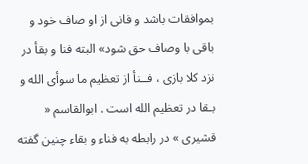بموافقات باشد و فانی از او صاف خود و باقی با وصاف حق شود» البته فنا و بقأ در نزد کلا بازی ، فــنأ از تعظیم ما سوأی الله و بـقا در تعظیم الله است . ابوالقاسم « قشیری » در رابطه به فناء و بقاء چنین گفته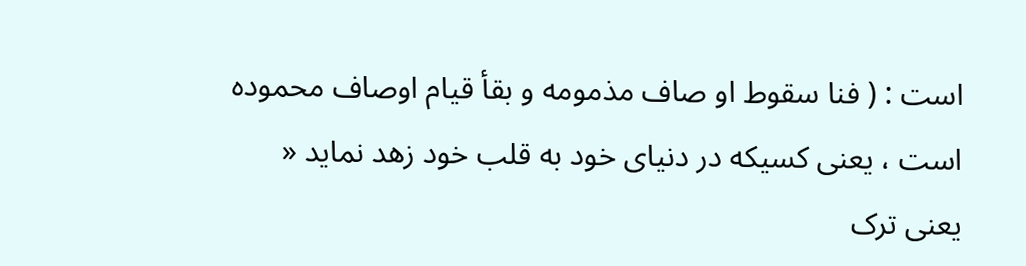است : ( فنا سقوط او صاف مذمومه و بقأ قیام اوصاف محموده است ، یعنی کسیکه در دنیای خود به قلب خود زهد نماید « یعنی ترک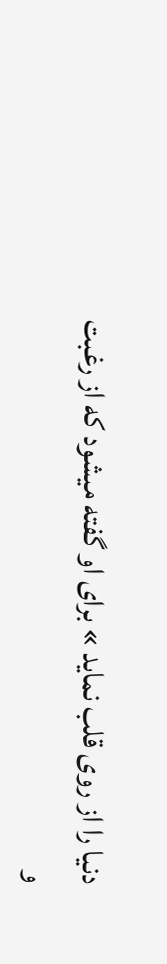دنیا را از روی قلب نماید » برای او گفته میشود که از رغبت و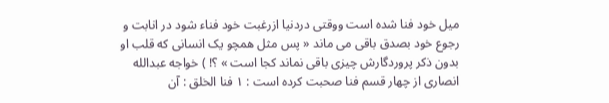میل خود فنا شده است ووقتی دردنیا ازرغبت خود فناء شود در انابت و رجوع خود بصدق باقی می ماند « پس مثل همچو یک انسانی که قلب او بدون ذکر پروردگارش چیزی باقی نماند کجا است » ؟! ) خواجه عبدالله انصاری از چهار قسم فنا صحبت کرده است : ۱ فنا الخلق : آن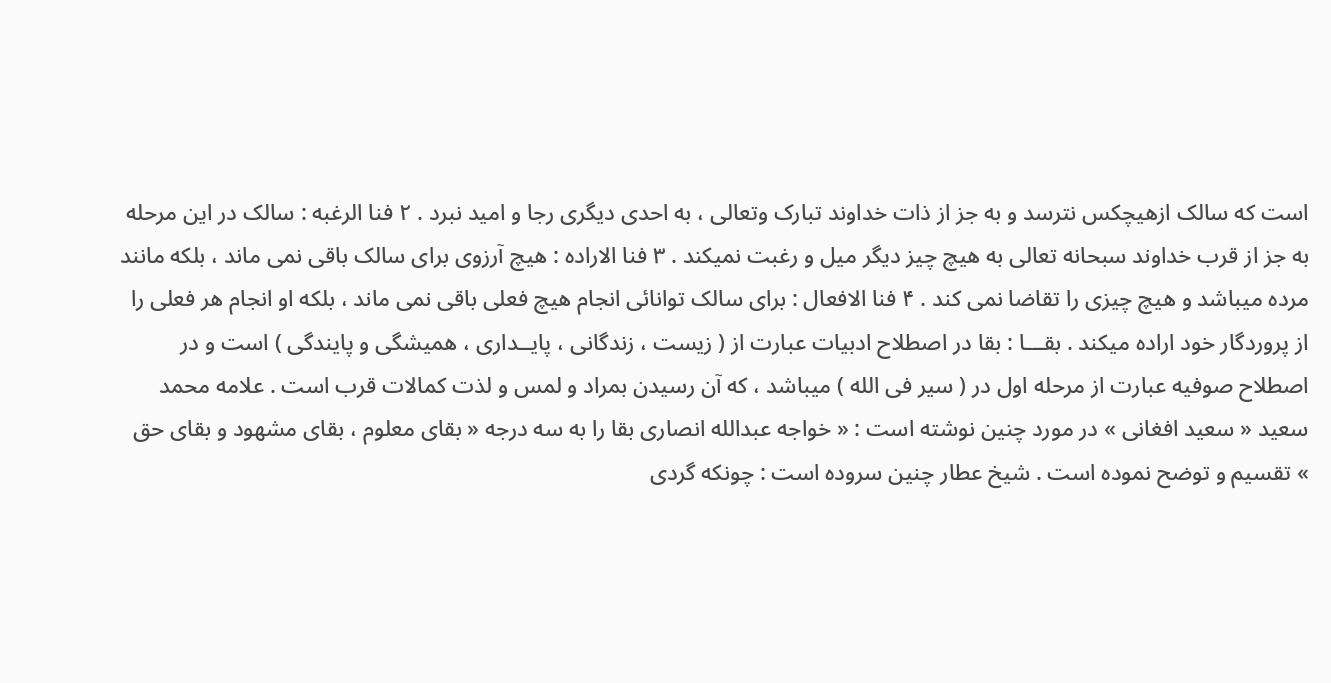است که سالک ازهیچکس نترسد و به جز از ذات خداوند تبارک وتعالی ، به احدی دیگری رجا و امید نبرد . ۲ فنا الرغبه : سالک در این مرحله به جز از قرب خداوند سبحانه تعالی به هیچ چیز دیگر میل و رغبت نمیکند . ۳ فنا الاراده : هیچ آرزوی برای سالک باقی نمی ماند ، بلکه مانند مرده میباشد و هیچ چیزی را تقاضا نمی کند . ۴ فنا الافعال : برای سالک توانائی انجام هیچ فعلی باقی نمی ماند ، بلکه او انجام هر فعلی را از پروردگار خود اراده میکند . بقـــا : بقا در اصطلاح ادبیات عبارت از ( زیست ، زندگانی ، پایــداری ، همیشگی و پایندگی ) است و در اصطلاح صوفیه عبارت از مرحله اول در ( سیر فی الله ) میباشد ، که آن رسیدن بمراد و لمس و لذت کمالات قرب است . علامه محمد سعید « سعید افغانی » در مورد چنین نوشته است : « خواجه عبدالله انصاری بقا را به سه درجه « بقای معلوم ، بقای مشهود و بقای حق » تقسیم و توضح نموده است . شیخ عطار چنین سروده است : چونكه گردی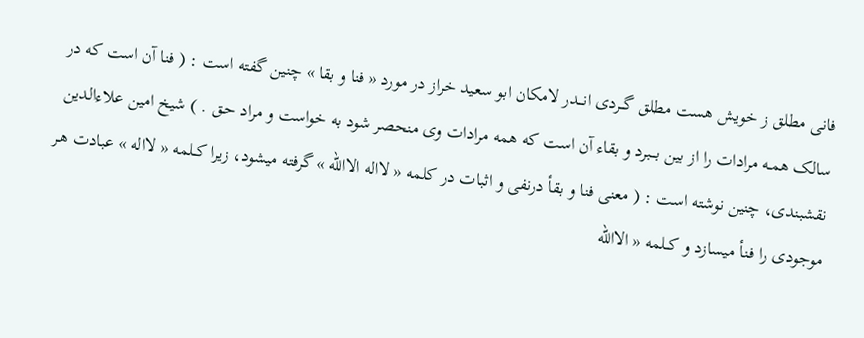فانی مطلق ز خويش هست مطلق گــردی انـــدر لامكان ابو سعید خراز در مورد « فنا و بقا » چنین گفته است : ( فنا آن است که در سالک همـه مرادات را از بین بـــبرد و بقاء آن است که همه مرادات وی منحصر شود به خواست و مراد حـق . ) شیخ امین علاءالدین نقشبندی، چنین نوشته است : ( معنی فنا و بقأ درنفی و اثبات در کلمه « لااله الاالله » گرفته میشود، زیرا کــلمه « لااله » عبادت هـر موجودی را فـنأ میسازد و کــلمه « الاالله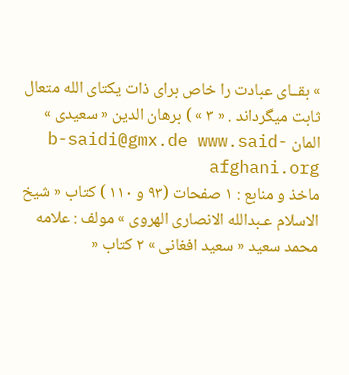» بقــای عبادت را خاص برای ذات یکتای الله متعال ثابت میگرداند . « ۳ » ) برهان الدین « سعیدی » المان b-saidi@gmx.de www.said-afghani.org
ماخذ و منابع : ۱ صفحات (۹۳ و ۱۱۰ ) کتاب « شیخ الاسلام عـبدالله الانصاری الهروی » مولف : علامه محمد سعید « سعید افغانی » ۲ کتاب «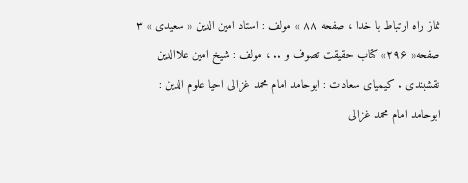نماز راه ارتباط با خدا ، صفحه ۸۸ » مولف : استاد امین الدین « سعیدی » ۳ صفحه« ۲۹۶» کتاب حقیقت تصوف و .. ، مولف : شیخ امین علاالدین نقشبندی . کیمیای سعادت : ابوحامد امام محمد غزالی احیا علوم الدین : ابوحامد امام محمد غزالی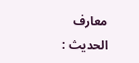معارف الحدیث :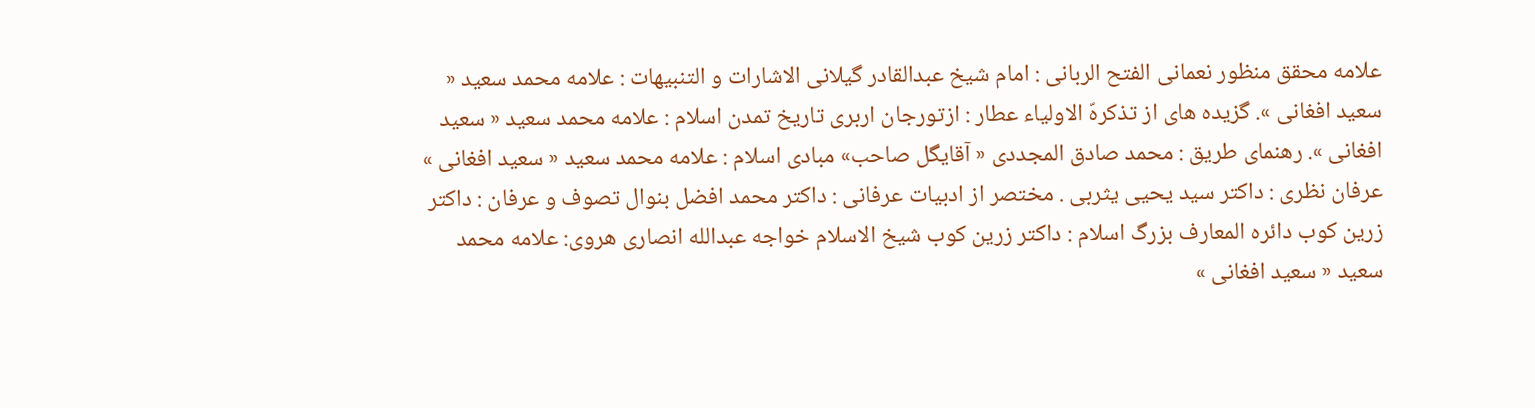علامه محقق منظور نعمانی الفتح الربانی : امام شیخ عبدالقادر گیلانی الاشارات و التنبیهات : علامه محمد سعید « سعید افغانی ». گزیده های از تذکرهّ الاولیاء عطار : ازتورجان اربری تاریخ تمدن اسلام : علامه محمد سعید « سعید افغانی ». رهنمای طریق : محمد صادق المجددی « آقایگل صاحب» مبادی اسلام : علامه محمد سعید « سعید افغانی » عرفان نظری : داکتر سید یحیی یثربی . مختصر از ادبیات عرفانی : داکتر محمد افضل بنوال تصوف و عرفان : داکتر زرین کوب دائره المعارف بزرگ اسلام : داکتر زرین کوب شیخ الاسلام خواجه عبدالله انصاری هروی: علامه محمد سعید « سعید افغانی »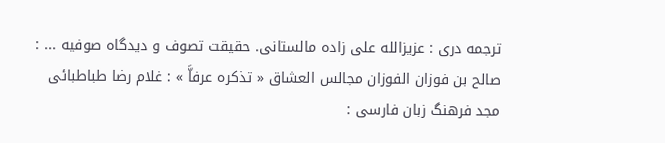ترجمه دری : عزیزالله علی زاده مالستانی. حقیقت تصوف و دیدگاه صوفیه ... : صالح بن فوزان الفوزان مجالس العشاق « تذکره عرفاَّ » : غلام رضا طباطبائی مجد فرهنگ زبان فارسی :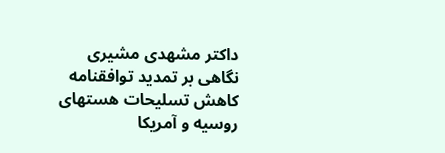داکتر مشهدی مشیری
نگاهی بر تمدید توافقنامه کاهش تسلیحات هستهای روسیه و آمریکا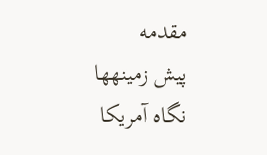مقدمه
پیش زمینهها
نگاه آمریکا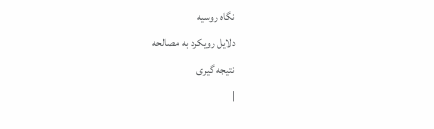نگاه روسیه
دلایل رویکرد به مصالحه
نتیجه گیری
|